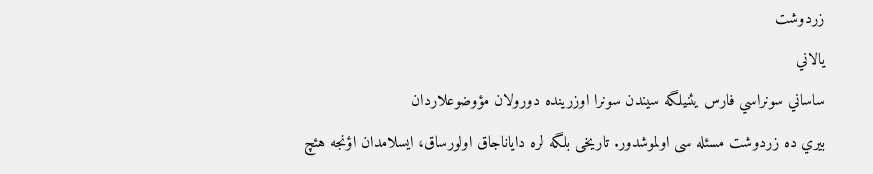زردوشت
يالاني
ساساني سونراسي فارس يئنيلگه سيندن سونرا اوزرينده دورولان مؤوضوعلاردان
بيري ده زردوشت مسئله سی اولموشدور. تاريخی بلگه لره داياناجاق اولورساق، ايسلامدان اؤنجه هئچ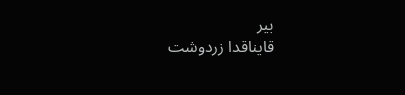بير
قايناقدا زردوشت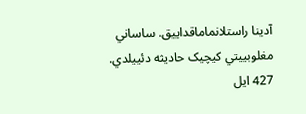آدينا راستلانماماقداييق. ساساني مغلوبييتي کيچيک حاديثه دئييلدي. 427 ايل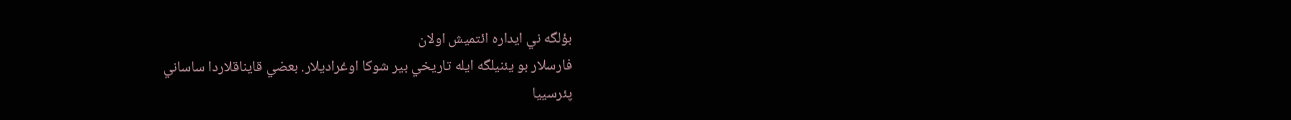بؤلگه ني ايداره ائتميش اولان
فارسلار بو يئنيلگه ايله تاريخي بير شوکا اوغراديلار. بعضي قايناقلاردا ساساني
پئرسييا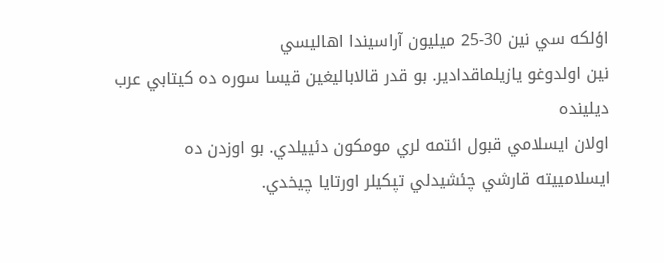اؤلکه سي نين 30-25 ميليون آراسیندا اهاليسي
نين اولدوغو يازيلماقدادير. بو قدر قالاباليغين قيسا سوره ده کيتابي عرب ديلينده
اولان ايسلامي قبول ائتمه لري مومکون دئييلدي. بو اوزدن ده
ايسلامييته قارشي چئشيدلي تپکيلر اورتايا چيخدي.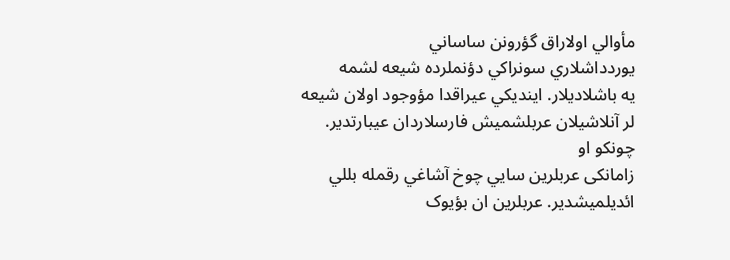مأوالي اولاراق گؤرونن ساساني
يوردداشلاري سونراکي دؤنملرده شيعه لشمه
يه باشلاديلار. اينديکي عيراقدا مؤوجود اولان شيعه لر آنلاشيلان عربلشميش فارسلاردان عيبارتدير. چونکو او
زامانکی عربلرين سايي چوخ آشاغي رقمله بللي ائديلميشدير. عربلرين ان بؤيوک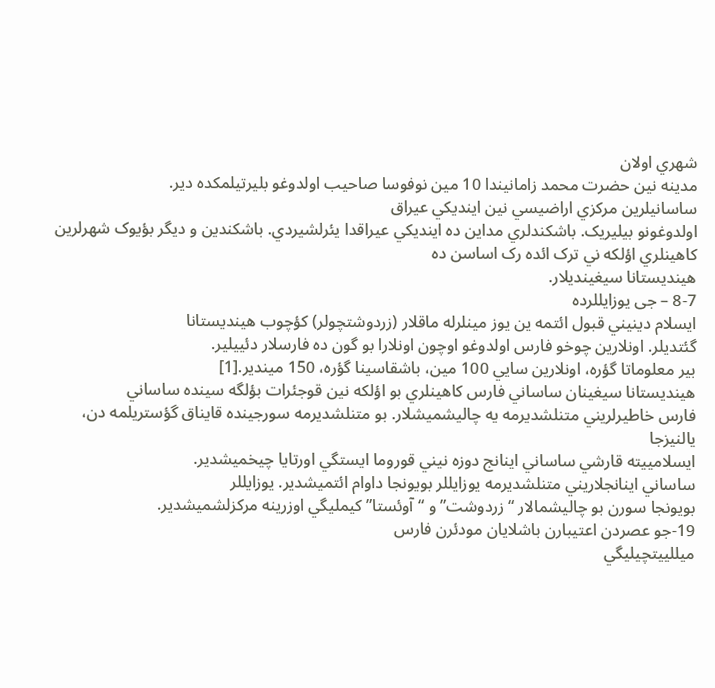شهري اولان
مدينه نين حضرت محمد زامانيندا 10 مين نوفوسا صاحيب اولدوغو بليرتيلمکده دير.
ساسانيلرين مرکزي اراضيسي نين اينديکي عيراق
اولدوغونو بيليريک. باشکندلري مداين ده اينديکي عيراقدا يئرلشيردي. باشکندين و ديگر بؤيوک شهرلرين
کاهينلري اؤلکه ني ترک ائده رک اساسن ده
هينديستانا سيغينديلار.
8-7 – جی يوزايللرده
ايسلام دينيني قبول ائتمه ين يوز مينلرله ماقلار (زردوشتچولر) کؤچوب هينديستانا
گئتديلر. اونلارين چوخو فارس اولدوغو اوچون اونلارا بو گون ده فارسلار دئييلير.
بير معلوماتا گؤره، اونلارين سايي 100 مين، باشقاسينا گؤره، 150 ميندير.[1]
هينديستانا سيغينان ساساني فارس کاهينلري بو اؤلکه نين قوجئرات بؤلگه سينده ساساني
فارس خاطيرلريني متنلشديرمه يه چاليشميشلار. بو متنلشديرمه سورجينده قايناق گؤستريلمه دن، يالنيزجا
ايسلامييته قارشي ساساني اينانج دوزه نيني قوروما ايستگي اورتايا چيخميشدير.
ساساني اينانجلاريني متنلشديرمه يوزايللر بويونجا داوام ائتميشدير. يوزايللر
بويونجا سورن بو چاليشمالار “زردوشت” و “آوئستا” کيمليگي اوزرينه مرکزلشميشدير.
19-جو عصردن اعتيبارن باشلايان مودئرن فارس
ميللييتچيليگي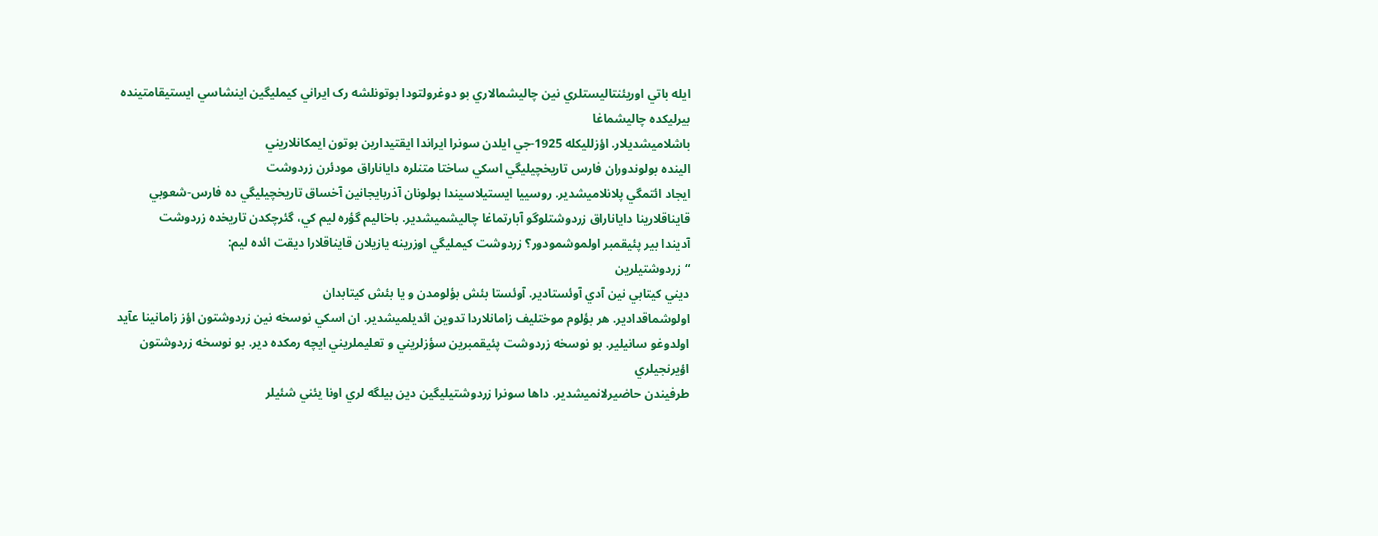ايله باتي اوريئنتاليستلري نين چاليشمالاري بو دوغرولتودا بوتونلشه رک ايراني کيمليگين اينشاسي ايستيقامتينده بيرليکده چاليشماغا
باشلاميشديلار. اؤزلليکله 1925-جي ايلدن سونرا ايراندا ايقتيدارين بوتون ايمکانلاريني
الينده بولوندوران فارس تاريخچيليگي اسکي ساختا متنلره داياناراق مودئرن زردوشت
ايجاد ائتمگي پلانلاميشدير. روسييا ايستيلاسيندا بولونان آذربايجانین آخساق تاريخچيليگي ده فارس-شعوبي
قايناقلارينا داياناراق زردوشتلوگو آبارتماغا چاليشميشدير. باخاليم گؤره ليم کي، گئرچکدن تاريخده زردوشت
آديندا بير پئيقمبر اولموشمودور؟ زردوشت کيمليگي اوزرينه يازيلان قايناقلارا ديقت ائده ليم:
“زردوشتيلرين
ديني کيتابي نين آدي آوئستادير. آوئستا بئش بؤلومدن و يا بئش کيتابدان
اولوشماقدادير. هر بؤلوم موختليف زامانلاردا تدوين ائديلميشدير. ان اسکي نوسخه نین زردوشتون اؤز زامانينا عآيد اولدوغو سانیلیر. بو نوسخه زردوشت پئيقمبرين سؤزلريني و تعليملريني ايچه رمکده دير. بو نوسخه زردوشتون اؤيرنجيلري
طرفيندن حاضيرلانميشدير. داها سونرا زردوشتيليگين دين بيلگه لري اونا يئني شئيلر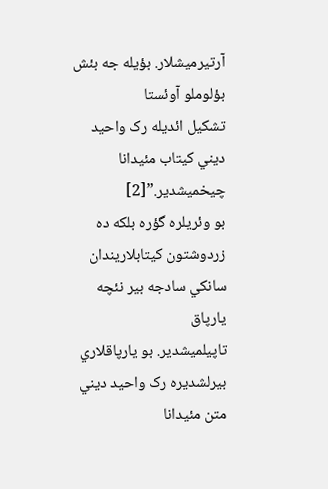آرتيرميشلار. بؤيله جه بئش بؤلوملو آوئستا
تشکيل ائديله رک واحيد ديني کيتاب مئيدانا چيخميشدير.”[2]
بو وئريلره گؤره بلکه ده زردوشتون کيتابلاريندان سانکي سادجه بير نئچه يارپاق
تاپيلميشدير. بو يارپاقلاري بيرلشديره رک واحيد ديني متن مئيدانا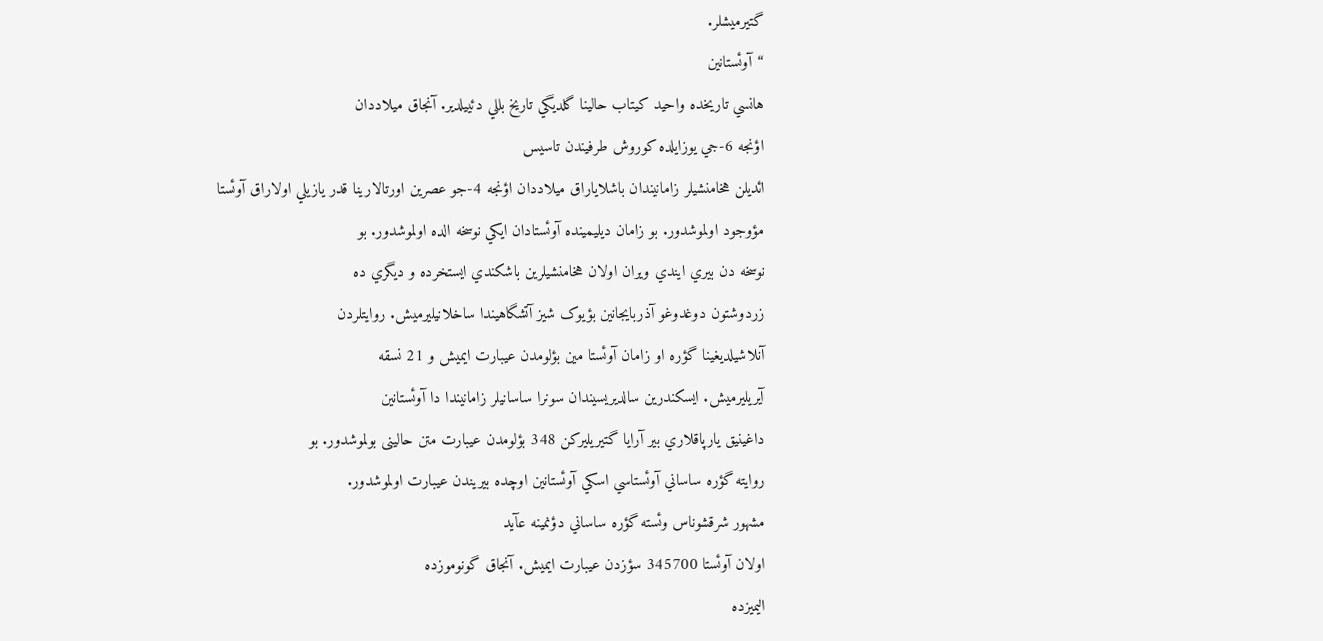گتيرميشلر.
“آوئستانين
هانسي تاريخده واحيد کيتاب حالينا گلديگي تاريخ بللي دئييلدير. آنجاق ميلاددان
اؤنجه 6-جي يوزايلده کوروش طرفيندن تاسيس
ائديلن هخامنشيلر زامانيندان باشلاياراق ميلاددان اؤنجه 4-جو عصرين اورتالارينا قدر يازيلي اولاراق آوئستا
مؤوجود اولموشدور. بو زامان ديليمينده آوئستادان ايکي نوسخه الده اولموشدور. بو
نوسخه دن بيري ايندي ويران اولان هخامنشيلرين باشکندي ايستخرده و ديگري ده
زردوشتون دوغدوغو آذربايجانين بؤيوک شيز آتشگاهيندا ساخلانيليرميش. روايتلردن
آنلاشيلديغينا گؤره او زامان آوئستا مين بؤلومدن عيبارت ايميش و 21 نسقه
آيريليرميش. ايسکندرين سالديريسيندان سونرا ساسانيلر زامانيندا دا آوئستانين
داغينيق يارپاقلاري بير آرايا گتيريليرکن 348 بؤلومدن عيبارت متن حالينی بولموشدور. بو
روايته گؤره ساساني آوئستاسي اسکي آوئستانين اوچده بيريندن عيبارت اولموشدور.
مشهور شرقشوناس وئسته گؤره ساساني دؤنمينه عآيد
اولان آوئستا 345700 سؤزدن عيبارت ايميش. آنجاق گونوموزده
اليميزده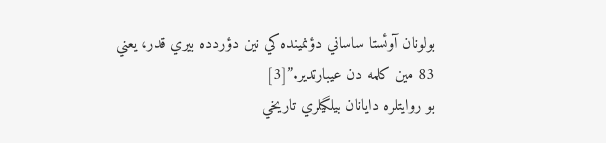بولونان آوئستا ساساني دؤنمينده کي نين دؤردده بيري قدر، يعني 83 مين کلمه دن عيبارتدير.”[3]
بو روايتلره دايانان بيلگيلري تاريخي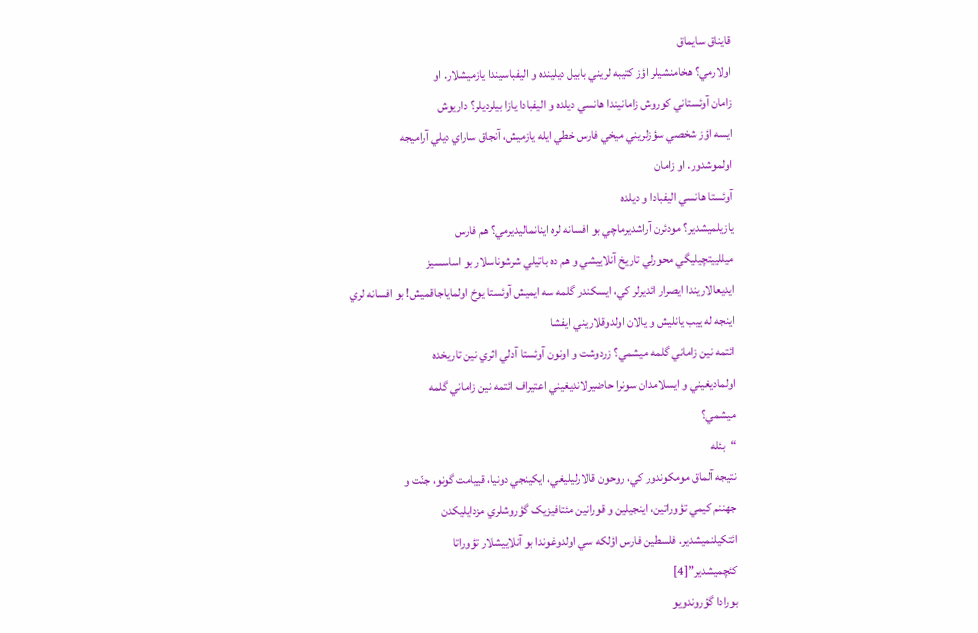قايناق سايماق
اولارمي؟ هخامنشيلر اؤز کتيبه لريني بابيل ديلينده و اليفباسيندا يازميشلار. او
زامان آوئستاني کوروش زامانيندا هانسي ديلده و اليفبادا يازا بيلرديلر؟ داريوش
ايسه اؤز شخصي سؤزلريني ميخي فارس خطي ايله يازميش، آنجاق ساراي ديلي آراميجه
اولموشدور. او زامان
آوئستا هانسي اليفبادا و ديلده
يازيلميشدير؟ مودئرن آراشديرماچي بو افسانه لره اينانماليديرمي؟ هم فارس
ميللييتچيليگي محورلي تاريخ آنلاييشي و هم ده باتيلي شرشوناسلار بو اساسسيز
ايديعالاريندا ايصرار ائديرلر کي، ايسکندر گلمه سه ايميش آوئستا يوخ اولماياجاقميش! بو افسانه لري
اينجه له ييب يانليش و يالان اولدوقلاريني ايفشا
ائتمه نين زاماني گلمه ميشمي؟ زردوشت و اونون آوئستا آدلي اثري نين تاريخده
اولماديغيني و ايسلامدان سونرا حاضيرلانديغيني اعتيراف ائتمه نين زاماني گلمه
ميشمي؟
“بئله
نتيجه آلماق مومکوندور کي، روحون قالارليليغي، ايکينجي دونيا، قييامت گونو، جنّت و
جهننم کيمي تؤوراتين، اينجيلين و قورانين مئتافيزيک گؤروشلري مزدايليکدن
ائتکيلنميشدير. فلسطين فارس اؤلکه سي اولدوغوندا بو آنلاييشلار تؤوراتا
کئچميشدير”[4]
بورادا گؤروندويو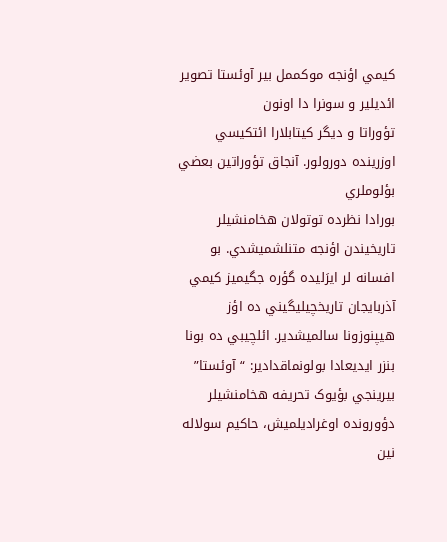کيمي اؤنجه موکممل بير آوئستا تصوير ائديلير و سونرا دا اونون
تؤوراتا و ديگر کيتابلارا ائتکيسي اوزرينده دورولور. آنجاق تؤوراتين بعضي بؤلوملري
بورادا نظرده توتولان هخامنشيلر تاريخيندن اؤنجه متنلشميشدي. بو افسانه لر ايرَليده گؤره جگيميز کيمي آذربايجان تاريخچيليگيني ده اؤز
هيپنوزونا سالميشدير. ائلچيبي ده بونا بنزر ايديعادا بولونماقدادير: “آوئستا”
بيرينجي بؤيوک تحريفه هخامنشیلر دؤورونده اوغراديلميش، حاکيم سولاله نين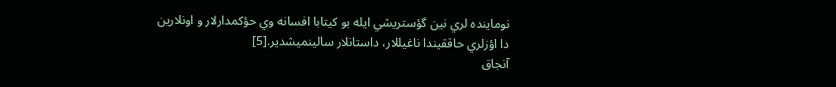نوماينده لري نين گؤستريشي ايله بو کيتابا افسانه وي حؤکمدارلار و اونلارين دا اؤزلري حاققيندا ناغيللار، داستانلار سالينميشدير.[5]
آنجاق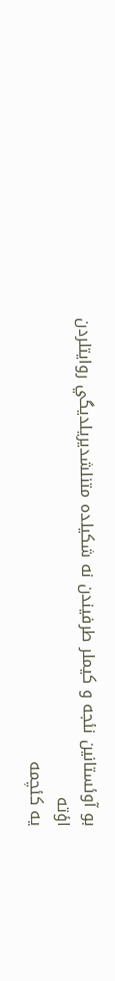بو آوئستانين نئجه و کيملر طرفيندن نه شکيلده متنلشديريلديگي روايتلردن اؤته
يه کئچمه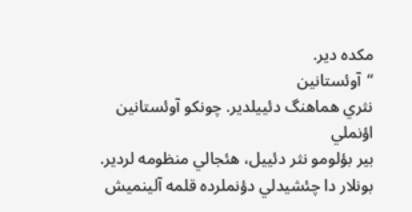مکده دير.
“آوئستانين
نثري هماهنگ دئييلدير. چونکو آوئستانين اؤنملي
بير بؤلومو نثر دئييل، هئجالي منظومه لردير. بونلار دا چئشيدلي دؤنملرده قلمه آلينميش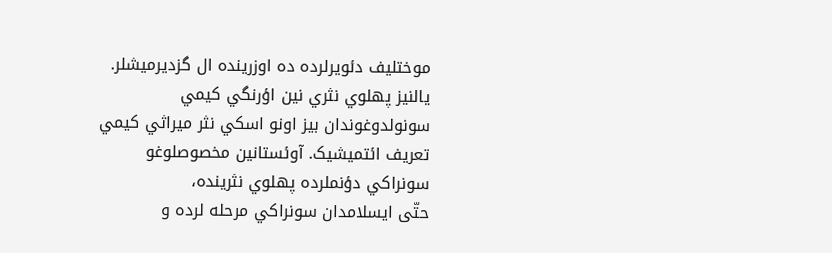موختليف دئويرلرده ده اوزرينده ال گزديرميشلر. يالنيز پهلوي نثري نين اؤرنگي کيمي سونولدوغوندان بيز اونو اسکي نثر ميراثي کيمي تعريف ائتميشيک. آوئستانين مخصوصلوغو
سونراکي دؤنملرده پهلوي نثرينده،
حتّی ايسلامدان سونراکي مرحله لرده و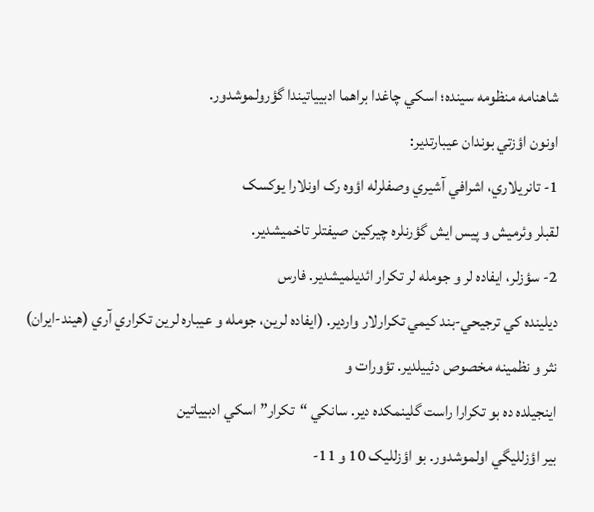شاهنامه منظومه سينده؛ اسکي چاغدا براهما ادبيياتيندا گؤرولموشدور.
اونون اؤزتي بوندان عيبارتدير:
1- تانريلاري، اشرافي آشيري وصفلرله اؤوه رک اونلارا يوکسک
لقبلر وئرميش و پيس ايش گؤرنلره چيرکين صيفتلر تاخميشدير.
2- سؤزلر، ايفاده لر و جومله لر تکرار ائديلميشدير. فارس
ديلينده کي ترجيحي-بند کيمي تکرارلار واردير. (ايفاده لرين، جومله و عيباره لرين تکراري آري (هيند-ايران)
نثر و نظمينه مخصوص دئييلدير. تؤورات و
اينجيلده ده بو تکرارا راست گلينمکده دير. سانکي “تکرار” اسکي ادبيياتين
بير اؤزلليگي اولموشدور. بو اؤزلليک 10 و 11-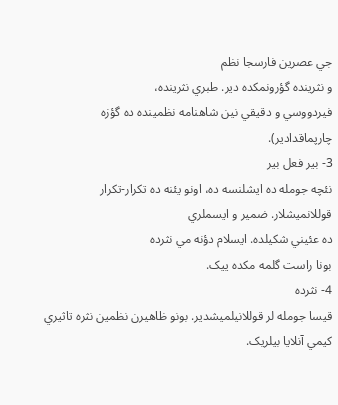جي عصرين فارسجا نظم
و نثرينده گؤرونمکده دير. طبري نثرينده،
فيردووسي و دقيقي نين شاهنامه نظمينده ده گؤزه چارپماقدادير).
3- بير فعل بير
نئچه جومله ده ايشلنسه ده، اونو يئنه ده تکرار-تکرار قوللانميشلار. ضمير و ايسملري
ده عئيني شکيلده. ايسلام دؤنه مي نثرده
بونا راست گلمه مکده یيک.
4- نثرده
قيسا جومله لر قوللانيلميشدير. بونو ظاهيرن نظمين نثره تاثيري کيمي آنلايا بيلريک.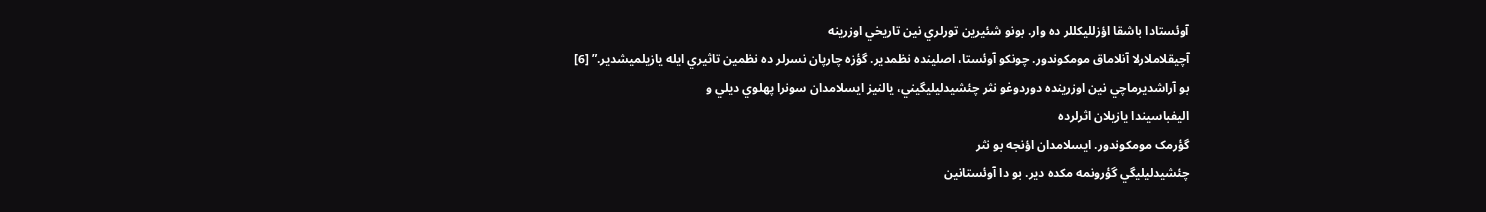آوئستادا باشقا اؤزلليکللر ده وار. بونو شئيرين تورلري نين تاريخي اوزرينه
آچيقلاملارلا آنلاماق مومکوندور. چونکو آوئستا، اصلینده نظمدير. گؤزه چارپان نسرلر ده نظمين تاثيري ايله يازيلميشدير.” [6]
بو آراشديرماچي نين اوزرينده دوردوغو نثر چئشيدليليگيني، يالنيز ايسلامدان سونرا پهلوي ديلي و
اليفباسيندا يازيلان اثرلرده
گؤرمک مومکوندور. ايسلامدان اؤنجه بو نثر
چئشيدليليگي گؤرونمه مکده دير. بو دا آوئستانين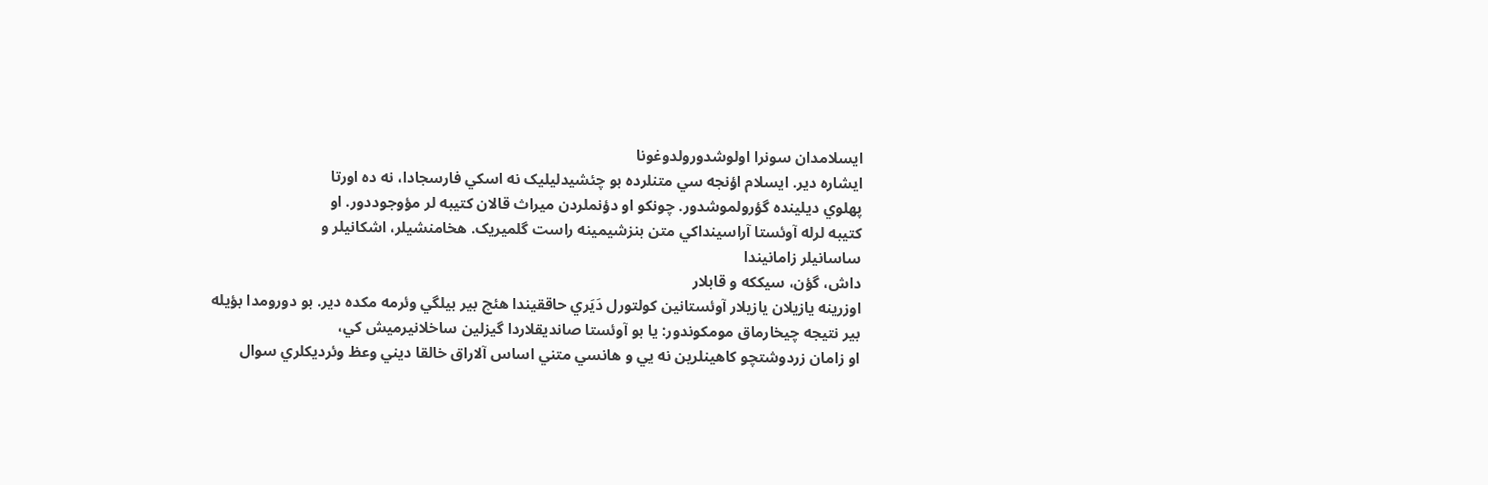ايسلامدان سونرا اولوشدورولدوغونا
ايشاره دير. ايسلام اؤنجه سي متنلرده بو چئشيدليليک نه اسکي فارسجادا، نه ده اورتا
پهلوي ديلينده گؤرولموشدور. چونکو او دؤنملردن ميراث قالان کتيبه لر مؤوجوددور. او
کتيبه لرله آوئستا آراسينداکي متن بنزشيمينه راست گلميريک. هخامنشيلر، اشکانيلر و
ساسانيلر زامانيندا
داش، گؤن، سيککه و قابلار
اوزرينه يازيلان يازيلار آوئستانين کولتورل دَيَري حاققيندا هئچ بير بيلگي وئرمه مکده دير. بو دورومدا بؤيله
بير نتيجه چيخارماق مومکوندور: يا بو آوئستا صانديقلاردا گيزلين ساخلانيرميش کي،
او زامان زردوشتچو کاهينلرين نه يي و هانسي متني اساس آلاراق خالقا ديني وعظ وئرديکلري سوال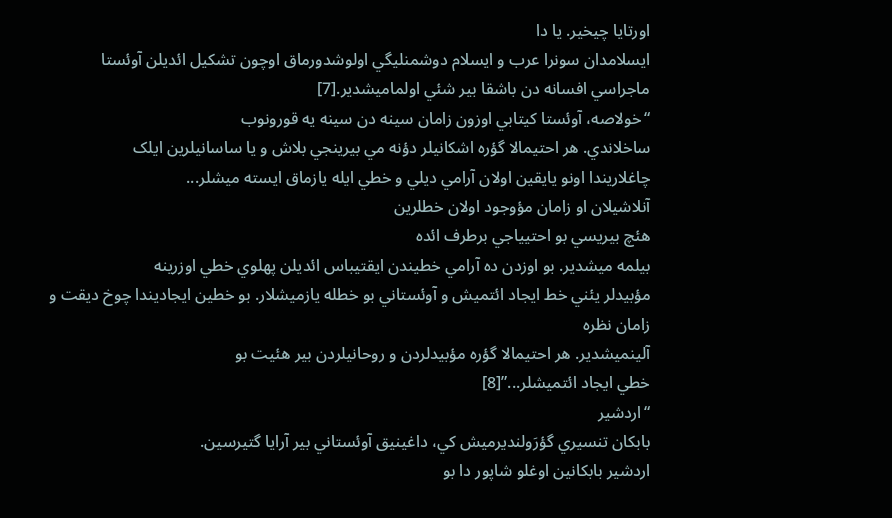اورتايا چيخير. يا دا
ايسلامدان سونرا عرب و ايسلام دوشمنليگي اولوشدورماق اوچون تشکيل ائديلن آوئستا
ماجراسي افسانه دن باشقا بير شئي اولماميشدير.[7]
“خولاصه، آوئستا کيتابي اوزون زامان سينه دن سينه يه قورونوب
ساخلاندي. هر احتيمالا گؤره اشکانيلر دؤنه مي بيرينجي بلاش و يا ساسانيلرين ايلک
چاغلاريندا اونو يايقين اولان آرامي ديلي و خطي ايله يازماق ايسته ميشلر...
آنلاشيلان او زامان مؤوجود اولان خطلرين
هئچ بيريسي بو احتيياجي برطرف ائده
بيلمه ميشدير. بو اوزدن ده آرامي خطيندن ايقتيباس ائديلن پهلوي خطي اوزرينه
مؤبيدلر يئني خط ايجاد ائتميش و آوئستاني بو خطله يازميشلار. بو خطين ايجاديندا چوخ ديقت و زامان نظره
آلينميشدير. هر احتيمالا گؤره مؤبيدلردن و روحانيلردن بير هئيت بو
خطي ايجاد ائتميشلر...”[8]
“اردشير
بابکان تنسيري گؤرَولنديرميش کي، داغينيق آوئستاني بير آرايا گتيرسين.
اردشير بابکانین اوغلو شاپور دا بو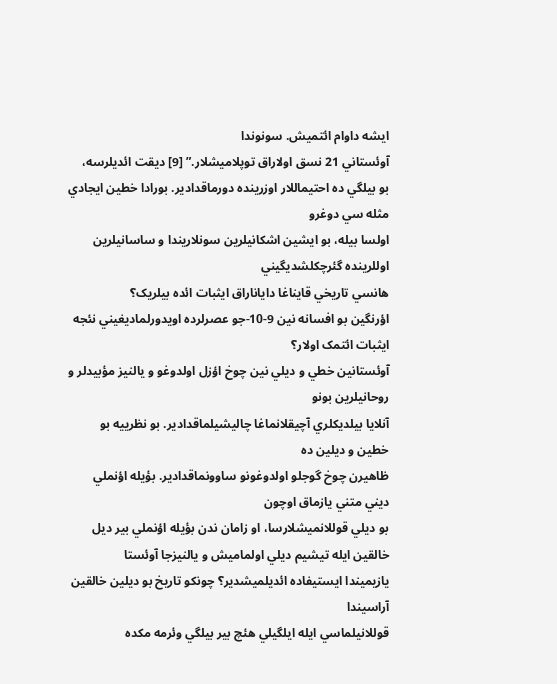ايشه داوام ائتميش. سونوندا
آوئستاني 21 نسق اولاراق توپلاميشلار.” [9] ديقت ائديلرسه،
بو بيلگي ده احتيماللار اوزرينده دورماقدادير. بورادا خطين ايجادي مثله سي دوغرو
اولسا بيله، بو ايشين اشکانيلرين سونلاريندا و ساسانيلرين اوللرينده گئرچکلشديگيني
هانسي تاريخي قايناغا داياناراق ايثبات ائده بيلريک؟
اؤرنگين بو افسانه نين 9-10-جو عصرلرده اويدورلماديغيني نئجه ايثبات ائتمک اولار؟
آوئستانين خطي و ديلي نين چوخ اؤزل اولدوغو و يالنيز مؤبيدلر و روحانيلرين بونو
آنلايا بيلديکلري آچيقلانماغا چاليشيلماقدادير. بو نظرييه بو خطين و ديلين ده
ظاهيرن چوخ گوجلو اولدوغونو ساوونماقدادير. بؤيله اؤنملي ديني متني يازماق اوچون
بو ديلي قوللانميشلارسا، او زامان ندن بؤيله اؤنملي بير ديل خالقين ايله تيشيم ديلي اولماميش و يالنيزجا آوئستا
يازيميندا ايستيفاده ائديلميشدير؟ چونکو تاريخ بو ديلين خالقين آراسيندا
قوللانيلماسي ايله ايلگيلي هئچ بير بيلگي وئرمه مکده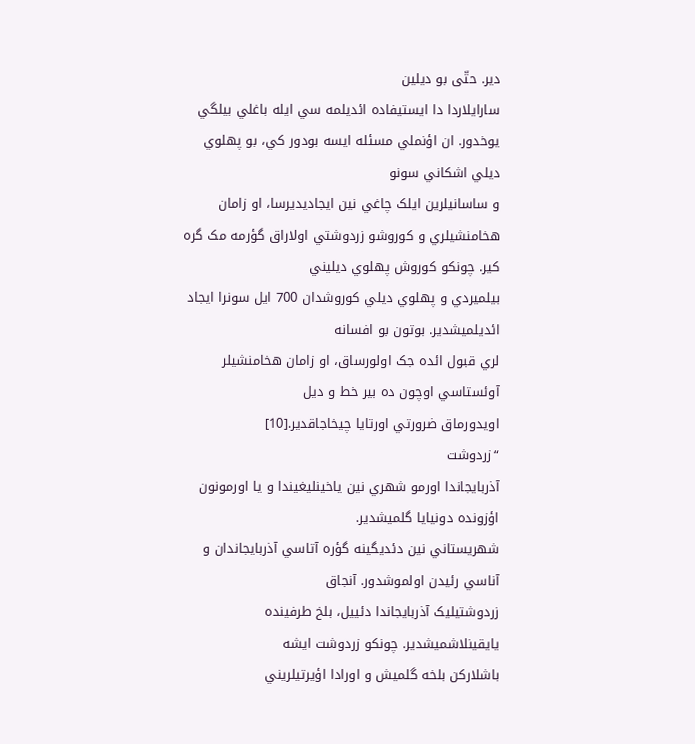دير. حتّی بو ديلين
سارايلاردا دا ايستيفاده ائديلمه سي ايله باغلي بيلگي يوخدور. ان اؤنملي مسئله ايسه بودور کي، بو پهلوي ديلي اشکاني سونو
و ساسانيلرين ايلک چاغي نين ايجاديديرسا، او زامان هخامنشيلري و کوروشو زردوشتي اولاراق گؤرمه مک گره کير. چونکو کوروش پهلوي ديليني
بيلميردي و پهلوي ديلي کوروشدان 700 ايل سونرا ايجاد ائديلميشدير. بوتون بو افسانه
لري قبول ائده جک اولورساق، او زامان هخامنشيلر آوئستاسي اوچون ده بير خط و ديل
اويدورماق ضرورتي اورتايا چيخاجاقدير.[10]
“زردوشت
آذربايجاندا اورمو شهري نين ياخينليغيندا و يا اورمونون اؤزونده دونيايا گلميشدير.
شهريستاني نين دئديگينه گؤره آتاسي آذربايجاندان و آناسي رئيدن اولموشدور. آنجاق
زردوشتيليک آذربايجاندا دئييل، بلخ طرفينده يايقينلاشميشدير. چونکو زردوشت ايشه
باشلارکن بلخه گلميش و اورادا اؤيرتيلريني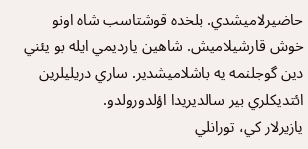حاضيرلاميشدي. بلخده قوشتاسب شاه اونو خوش قارشيلاميش. شاهين يارديمي ايله بو يئني
دين گوجلنمه يه باشلاميشدير. ساري دريليلرين ائتديکلري بير سالديريدا اؤلدورولدو.
يازيرلار کي، تورانلي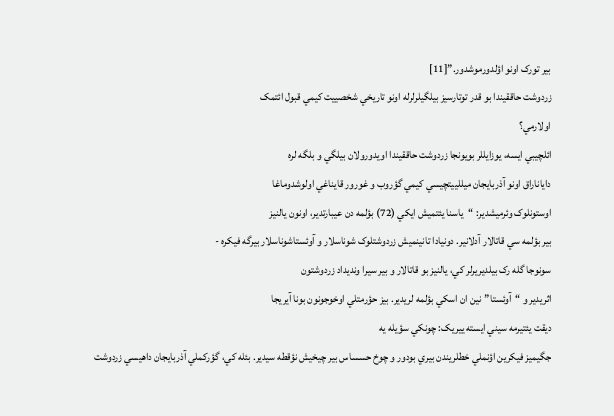بير تورک اونو اؤلدورموشدور.”[11]
زردوشت حاققيندا بو قدر توتارسيز بيلگيلرلرله اونو تاريخي شخصييت کيمي قبول ائتمک
اولارمي؟
ائلچيبي ايسه، يوزايللر بويونجا زردوشت حاققيندا اويدورولان بيلگي و بلگه لره
داياناراق اونو آذربايجان ميللييتچيسي کيمي گؤروب و غورور قايناغي اولوشدوماغا
اوستونلوک وئرميشدير: “ياسنا يئتميش ايکي (72) بؤلمه دن عيبارتدير، اونون يالنيز
بير بؤلمه سي قاتالار آدلانير. دونيادا تانينميش زردوشتلوک شوناسلار و آوئستاشوناسلار بيرگه فيکره -
سونوجا گله رک بيلديريرلر کي، يالنيز بو قاتالار و بير سيرا ونديداد زردوشتون
اثريدير و “آوئستا”نين ان اسکي بؤلمه لريدير. بيز حؤرمتلي اوخوجونون بونا آيريجا
ديقت يئتيرمه سيني ايسته ييريک: چونکي سؤيله يه
جگيميز فيکرين اؤنملي خطلريندن بيري بودور و چوخ حسساس بير چيخيش نؤقطه سيدير. بئله کي، گؤرکملي آذربايجان داهيسي زردوشت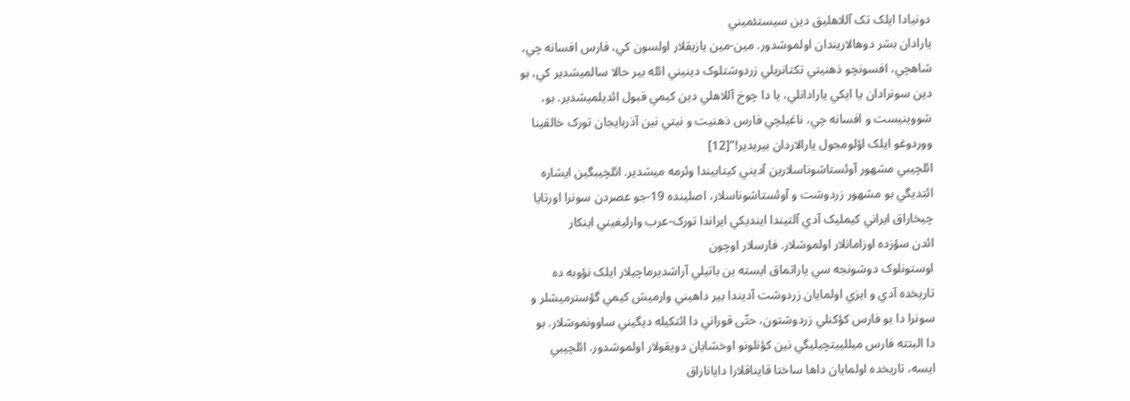دونيادا ايلک تک آللاهليق دين سيستئميني
يارادان بشر دوهالاريندان اولموشدور. مين-مين يازيقلار اولسون کي، فارس افسانه چي،
شاهچي، افسونچو ذهنيتي تکتانريلي زردوشتلوک دينيني ائله بير حالا سالميشدير کي، بو
دين سونرادان يا ايکي يارادانلي، يا دا چوخ آللاهلي دين کيمي قبول ائديلميشدير. بو،
شووينيست و افسانه چي، ناغيلچي فارس ذهنيت و نيتي نين آذربايجان تورک خالقينا
ووردوغو ايلک اؤلومجول يارالاردان بيريدير!”[12]
ائلچيبي مشهور آوئستاشوناسلارين آديني کيتابيندا وئرمه ميشدير. ائلچيبگين ايشاره
ائتديگي بو مشهور زردوشت و آوئستاشوناسلار، اصلینده 19-جو عصردن سونرا اورتايا
چيخاراق ايراني کيمليک آدي آلتيندا اينديکي ايراندا تورک-عرب وارليغيني اينکار
ائدن سؤزده اوزامانلار اولموشلار. فارسلار اوچون
اوستونلوک دوشونجه سي ياراتماق ايسته ين باتيلي آراشديرماچيلار ايلک نؤوبه ده
تاريخده آدي و ايزي اولمايان زردوشت آديندا بير داهيني وارميش کيمي گؤسترميشلر و
سونرا دا بو فارس کؤکنلي زردوشتون، حتّی قوراني دا ائتکيله ديگيني ساوونموشلار. بو
دا البتته فارس ميللييتچيليگي نين کؤنلونو اوخشايان دويقولار اولموشدور. ائلچيبي
ايسه، تاريخده اولمايان داها ساختا قايناقلارا داياناراق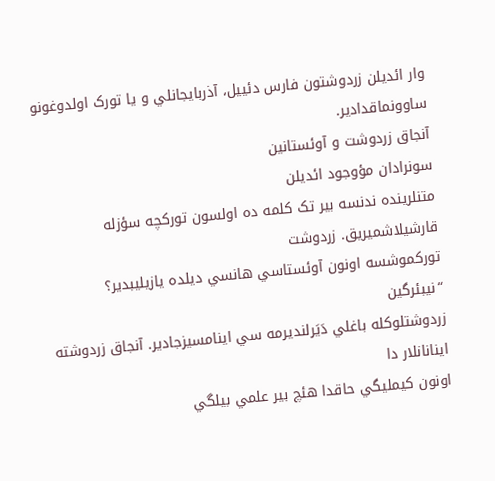وار ائديلن زردوشتون فارس دئييل، آذربايجانلي و يا تورک اولدوغونو ساوونماقدادير.
آنجاق زردوشت و آوئستانين
سونرادان مؤوجود ائديلن
متنلرينده ندنسه بير تک کلمه ده اولسون تورکچه سؤزله قارشيلاشميريق. زردوشت
تورکموشسه اونون آوئستاسي هانسي ديلده يازيليبدير؟
“نيبئرگين
زردوشتلوکله باغلي دَيَرلنديرمه سي اينامسيزجادير. آنجاق زردوشته اينانانلار دا
اونون کيمليگي حاقدا هئچ بير علمي بيلگي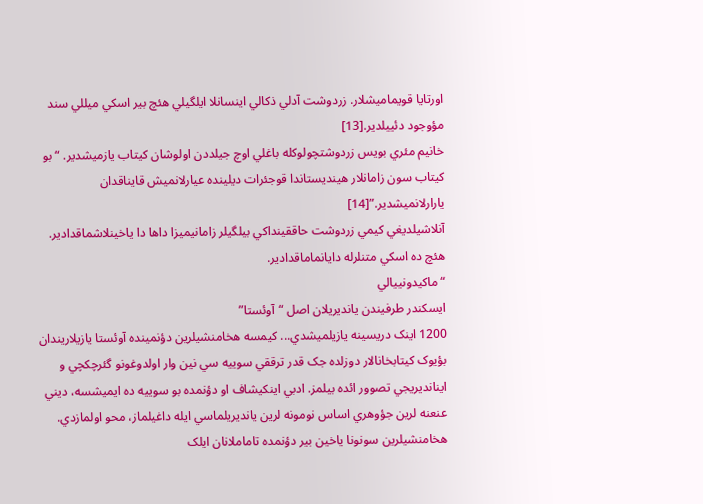اورتايا قويماميشلار. زردوشت آدلي ذکالي اينسانلا ايلگيلي هئچ بير اسکي ميللي سند
مؤوجود دئييلدير.[13]
خانيم مئري بويس زردوشتچولوکله باغلي اوچ جيلددن اولوشان کيتاب يازميشدير. “بو
کيتاب سون زامانلار هينديستاندا قوجئرات ديلينده عيارلانميش قايناقدان
يارارلانميشدير.”[14]
آنلاشيلديغي کيمي زردوشت حاققينداکي بيلگيلر زامانيميزا داها دا ياخينلاشماقدادير.
هئچ ده اسکي متنلرله دايانماماقدادير.
“ماکيدونييالي
ايسکندر طرفيندن يانديريلان اصل “آوئستا”
1200 اينک دريسينه يازيلميشدي... کيمسه هخامنشيلرين دؤنمينده آوئستا يازيلاريندان
بؤيوک کيتابخانالار دوزلده جک قدر ترققي سوييه سي نين وار اولدوغونو گئرچکچي و
اينانديريجي تصوور ائده بيلمز. ادبي اينکيشاف او دؤنمده بو سوييه ده ايميشسه، ديني
عنعنه لرين جؤوهري اساس نومونه لرين يانديريلماسي ايله داغيلماز، محو اولمازدي.
هخامنشيلرين سونونا ياخين بير دؤنمده تاماملانان ايلک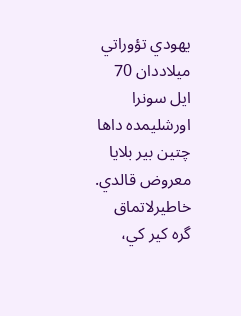يهودي تؤوراتي ميلاددان 70
ايل سونرا اورشليمده داها چتين بير بلايا معروض قالدي. خاطيرلاتماق گره کير کي،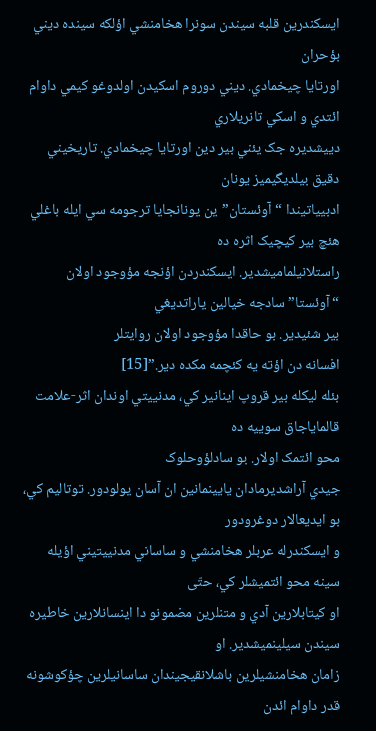ايسکندرين قلبه سيندن سونرا هخامنشي اؤلکه سينده ديني بؤحران
اورتايا چيخمادي. ديني دوروم اسکيدن اولدوغو کيمي داوام ائتدي و اسکي تانريلاري
دييشديره جک يئني بير دين اورتايا چيخمادي. تاريخيني دقيق بيلديگيميز يونان
ادبيياتيندا “آوئستان”ين يونانجايا ترجومه سي ايله باغلي هئچ بير کيچيک اثره ده
راستلانيلماميشدير. ايسکندردن اؤنجه مؤوجود اولان “آوئستا” سادجه خيالين ياراتديغي
بير شئيدير. بو حاقدا مؤوجود اولان روايتلر
افسانه دن اؤته يه کئچمه مکده دير.”[15]
بئله ليکله بير قروپ اينانير کي، مدنييتي اوندان اثر-علامت قالماياجاق سوييه ده
محو ائتمک اولار. بو سادلؤوحلوک
جيدي آراشديرمادان يايينمانين ان آسان يولودور. توتاليم کي، بو ايديعالار دوغرودور
و ايسکندرله عربلر هخامنشي و ساساني مدنييتيني اؤيله سينه محو ائتميشلر کي، حتّی
او کيتابلارين آدي و متنلرين مضمونو دا اينسانلارين خاطيره سيندن سيلينميشدير. او
زامان هخامنشيلرين باشلانقيجيندان ساسانيلرين چؤکوشونه قدر داوام ائدن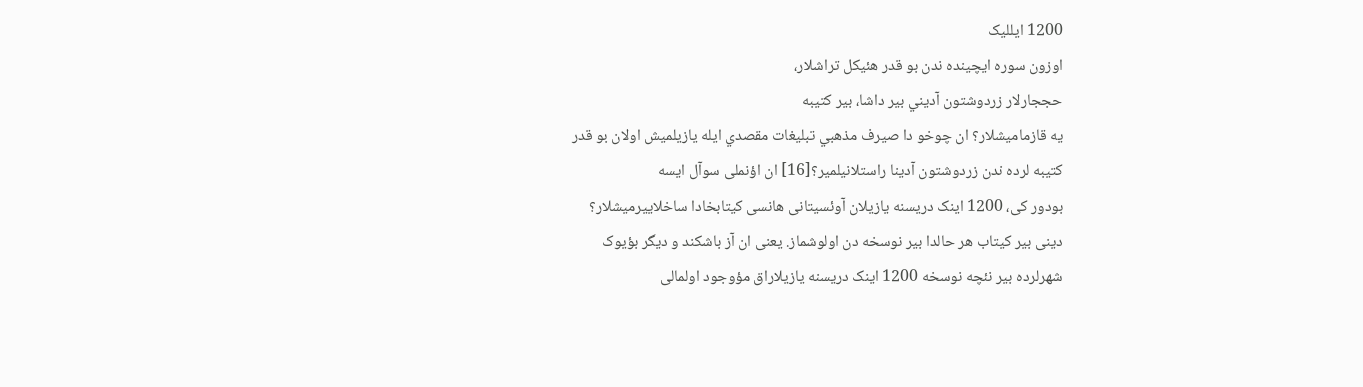1200 ايلليک
اوزون سوره ايچينده ندن بو قدر هئيکل تراشلار،
حججارلار زردوشتون آديني بير داشا، بير کتيبه
يه قازماميشلار؟ ان چوخو دا صيرف مذهبي تبليغات مقصدي ايله يازيلميش اولان بو قدر
کتيبه لرده ندن زردوشتون آدينا راستلانيلمير؟[16] ان اؤنملی سوآل ایسه
بودور کی، 1200 اینک دریسنه یازیلان آوئسیتانی هانسی کیتابخادا ساخلاییرمیشلار؟
دینی بیر کیتاب هر حالدا بیر نوسخه دن اولوشماز. یعنی ان آز باشکند و دیگر بؤیوک
شهرلرده بیر نئچه نوسخه 1200 اینک دریسنه یازیلاراق مؤوجود اولمالی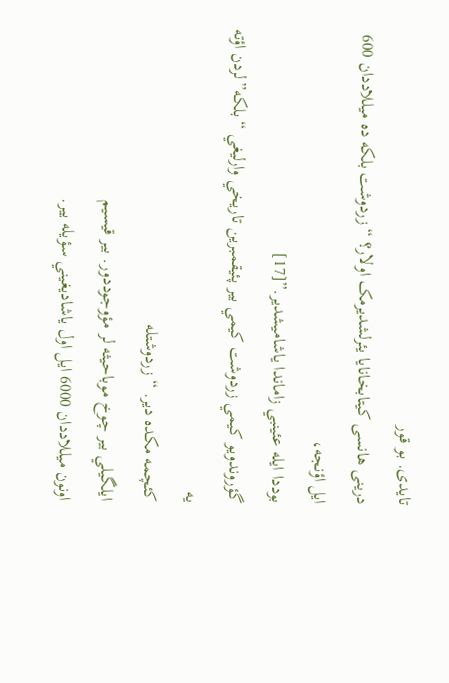تایدی. بو قور
درینی هانسی کیتابخانایا یئرلشدیرمک اولار؟ “زردوشت بلکه ده ميللاددان 600 ايل اؤنجه،
بوددا ايله عئينبي زاماندا ياشاميشدير.”[17]
گؤروندويو کيمي زردوشت کيمي بير پئيقمبرين تاريخي وارليغي “بلکه”لردن اؤته يه
کئچمه مکده دير. “زردوشتله
ايلگيلي بير چوخ موباحيثه لر مؤوجوددور. بير قيسيم
اونون ميللاددان 6000 ايل اول ياشاديغيني سؤيله يير.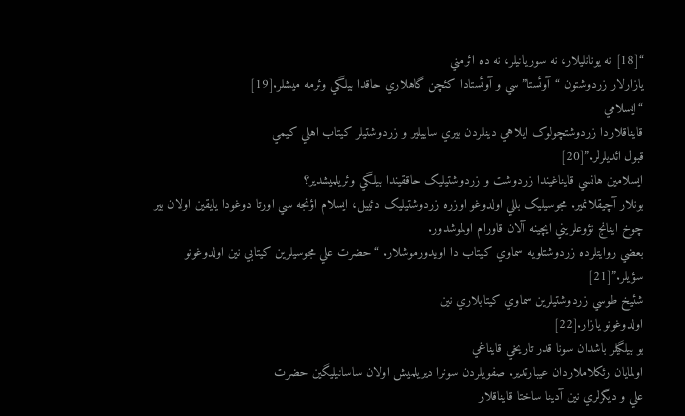“[18] نه يونانليلار، نه سوريانيلر، نه ده ائرمني
يازارلار زردوشتون “آوئستا”سي و آوئستادا کئچن گاهلاري حاقدا بيلگي وئرمه ميشلر.[19]
“ايسلامي
قايناقلاردا زردوشتچولوک ايلاهي دينلردن بيري ساييلير و زردوشتيلر کيتاب اهلي کيمي
قبول ائديلرلر.”[20]
ايسلامين هانسي قايناغيندا زردوشت و زردوشتيليک حاققيندا بيلگي وئريلميشدير؟
بونلار آچيقلانمير. مجوسيليک بللي اولدوغو اوزره زردوشتيليک دئييل، ايسلام اؤنجه سي اورتا دوغودا يايقين اولان بير چوخ اينانج نؤوعلريني ايچينه آلان قاورام اولموشدور.
بعضي روايتلرده زردوشتلويه سماوي کيتاب دا اويدورموشلار. “حضرت علي مجوسيلرين کيتابي نين اولدوغونو سؤيلر.”[21]
شئيخ طوسي زردوشتيلرين سماوي کيتابلاري نين
اولدوغونو يازار.[22]
بو بيلگيلر باشدان سونا قدر تاريخي قايناغي
اولمايان رئکلاملاردان عيبارتدير. صفويلردن سونرا ديريلميش اولان ساسانيليگين حضرت
علي و ديگرلري نين آدينا ساختا قايناقلار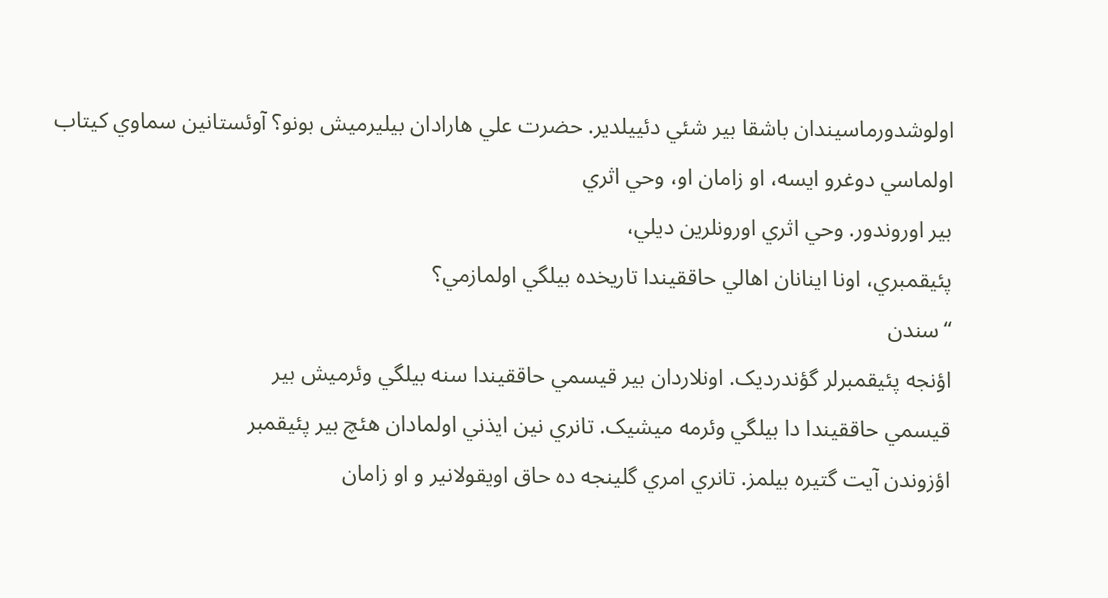اولوشدورماسيندان باشقا بير شئي دئييلدير. حضرت علي هارادان بيليرميش بونو؟ آوئستانين سماوي کيتاب
اولماسي دوغرو ايسه، او زامان او، وحي اثري
بير اوروندور. وحي اثري اورونلرين ديلي،
پئيقمبري، اونا اينانان اهالي حاققيندا تاريخده بيلگي اولمازمي؟
“سندن
اؤنجه پئيقمبرلر گؤندرديک. اونلاردان بير قيسمي حاققيندا سنه بيلگي وئرميش بير
قيسمي حاققيندا دا بيلگي وئرمه ميشيک. تانري نين ايذني اولمادان هئچ بير پئيقمبر
اؤزوندن آيت گتيره بيلمز. تانري امري گلينجه ده حاق اويقولانير و او زامان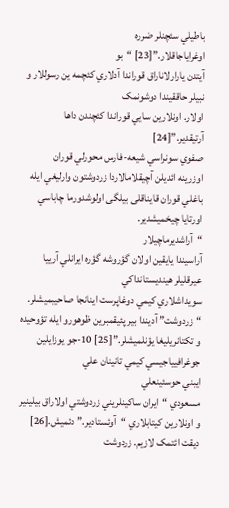باطيلي سئچنلر ضرره
اوغراياجاقلار.”[23] “بو
آيتدن يارارلاناراق قوراندا آدلاري کئچمه ين رسوللار و نبيلر حاققيندا دوشونمک
اولار. اونلارين سايي قوراندا کئچندن داها آرتيقدير.”[24]
صفوي سونراسي شيعه-فارس محورلي قوران
اوزرينه ائديلن آچيقلامالاردا زردوشتون وارليغي ايله باغلي قوران قایناقلی بیلگی اولوشدورما چاباسي اورتايا چيخميشدير.
“آراشديرماچيلار
آراسيندا يايقين اولان گؤروشه گؤره ايرانلي آرييا عيرقليلر هينديستانداکي
سويداشلاري کيمي دوغاپرست اينانجا صاحيبميشلر. “زردوشت” آديندا بير پئيقمبرين ظوهورو ايله تؤوحيده
و تکتانريليغا يؤنلميشلر.”[25] 10-جو يوزايلين
جوغرافيياجيسي کيمي تانينان علي
ايبني حوسئينعلي
مسعودي “ايران ساکينلريني زردوشتي اولاراق بيلينير
و اونلارين کيتابلاري “آوئستادير.” دئمیش.[26]
ديقت ائتمک لازيم. زردوشت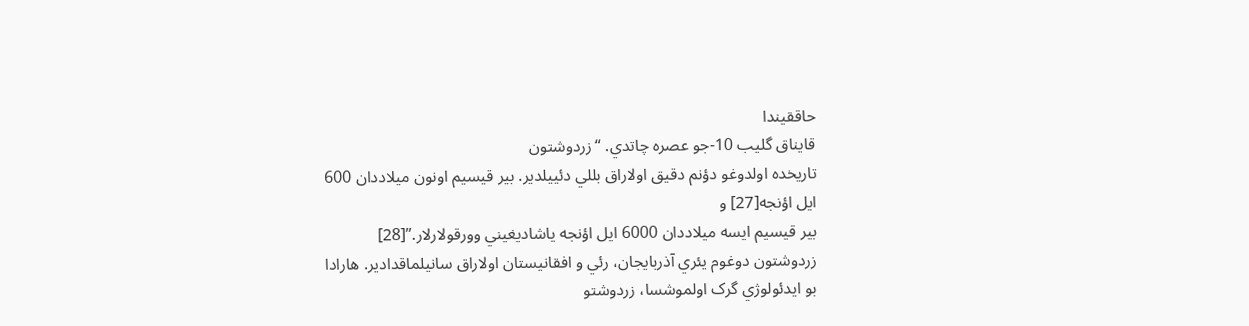حاققيندا
قايناق گليب 10-جو عصره چاتدي. “زردوشتون
تاريخده اولدوغو دؤنم دقيق اولاراق بللي دئييلدير. بير قيسيم اونون ميلاددان 600
ايل اؤنجه[27] و
بير قيسيم ايسه ميلاددان 6000 ايل اؤنجه ياشاديغيني وورقولارلار.”[28]
زردوشتون دوغوم يئري آذربايجان، رئي و افقانيستان اولاراق سانيلماقدادير. هارادا
بو ايدئولوژي گرک اولموشسا، زردوشتو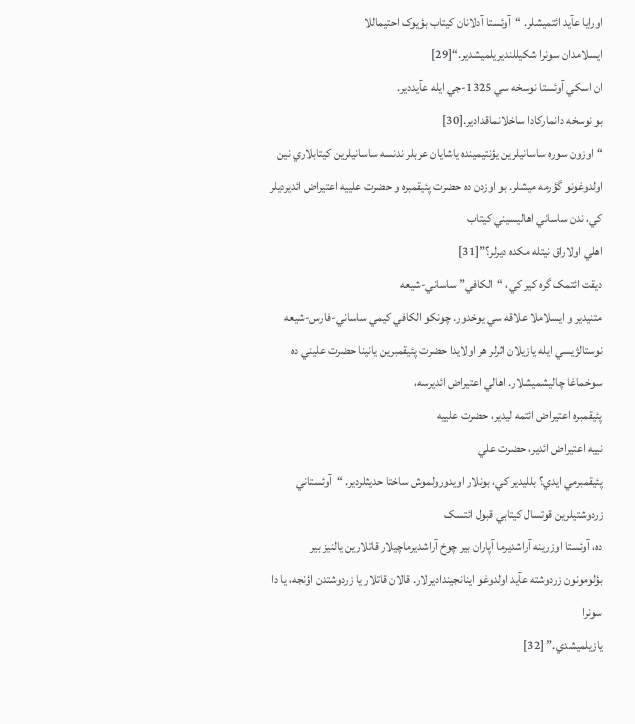اورايا عآيد ائتميشلر. “آوئستا آدلانان کيتاب بؤيوک احتيماللا
ايسلامدان سونرا شکيللنديريلميشدير.“[29]
ان اسکي آوئستا نوسخه سي 1325-جي ايله عآيددير.
بو نوسخه دانمارکادا ساخلانماقدادير.[30]
“اوزون سوره ساسانيلرين يؤنتيمينده ياشايان عربلر ندنسه ساسانيلرين کيتابلاري نين
اولدوغونو گؤرمه ميشلر. بو اوزدن ده حضرت پئيقمبره و حضرت علييه اعتيراض ائديرديلر کي، ندن ساساني اهاليسيني کيتاب
اهلي اولاراق نيتله مکده ديرلر؟”[31]
ديقت ائتمک گره کير کي، “الکافي” ساساني-شيعه
متنيدير و ايسلاملا علاقه سي يوخدور. چونکو الکافي کيمي ساساني-فارس-شيعه نوستالژيسي ايله يازيلان اثرلر هر اولايدا حضرت پئيقمبرين يانينا حضرت عليني ده سوخماغا چاليشميشلار. اهالي اعتيراض ائديرسه،
پئيقمبره اعتيراض ائتمه ليدير، حضرت علييه
نييه اعتيراض ائدير، حضرت علي
پئيقمبرمي ايدي؟ بلليدير کي، بونلار اويدورولموش ساختا حديثلردير. “آوئستاني زردوشتيلرين قوتسال کيتابي قبول ائتسک
ده، آوئستا اوزرينه آراشديرما آپاران بير چوخ آراشديرماچيلار قاتلارين يالنيز بير
بؤلومونون زردوشته عآيد اولدوغو اينانجينداديرلار. قالان قاتلار يا زردوشتدن اؤنجه، يا دا سونرا
يازيلميشدي.” [32]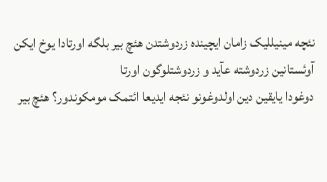نئچه مينيلليک زامان ايچينده زردوشتدن هئچ بير بلگه اورتادا يوخ ايکن
آوئستانين زردوشته عآيد و زردوشتلوگون اورتا
دوغودا يايقين دين اولدوغونو نئجه ايديعا ائتمک مومکوندور؟ هئچ بير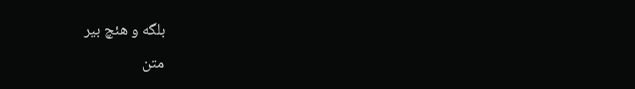بلگه و هئچ بير
متن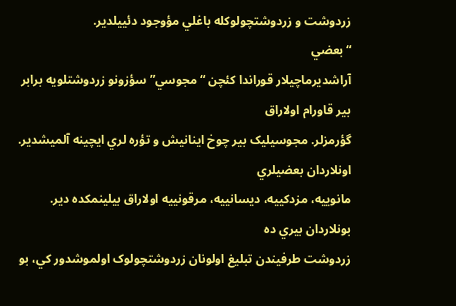زردوشت و زردوشتچولوکله باغلي مؤوجود دئييلدير.
“بعضي
آراشديرماچيلار قوراندا کئچن “مجوسي” سؤزونو زردوشتلويه برابر بير قاورام اولاراق
گؤرمزلر. مجوسيليک بير چوخ اينانيش و تؤره لري ايچينه آلميشدير. اونلاردان بعضيلري
مانوييه، مزدکييه، ديسانييه، مرقونييه اولاراق بيلينمکده دير. بونلاردان بيري ده
زردوشت طرفيندن تبليغ اولونان زردوشتچولوک اولموشدور کي، بو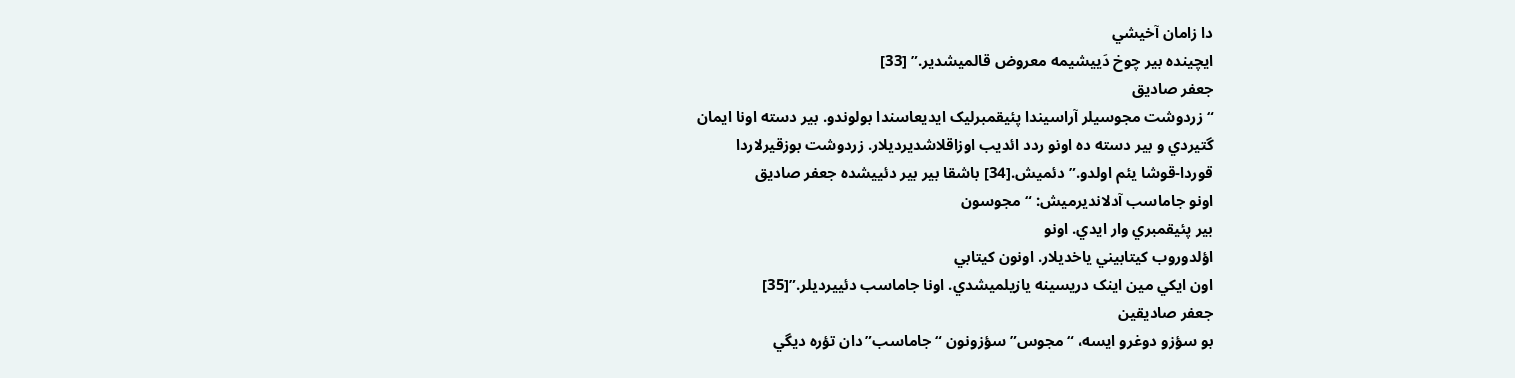دا زامان آخيشي
ايچينده بير چوخ دَييشيمه معروض قالميشدير.” [33]
جعفر صاديق
“زردوشت مجوسيلر آراسيندا پئيقمبرليک ايديعاسندا بولوندو. بير دسته اونا ايمان
گتيردي و بير دسته ده اونو ردد ائديب اوزاقلاشديرديلار. زردوشت بوزقيرلاردا
قوردا-قوشا يئم اولدو.” دئمیش.[34] باشقا بير بير دئييشده جعفر صاديق
اونو جاماسب آدلانديرميش: “مجوسون
بير پئيقمبري وار ايدي. اونو
اؤلدوروب کيتابيني ياخديلار. اونون کيتابي
اون ايکي مين اينک دريسينه يازيلميشدي. اونا جاماسب دئييرديلر.”[35]
جعفر صاديقين
بو سؤزو دوغرو ايسه، “مجوس” سؤزونون “جاماسب”دان تؤره ديگي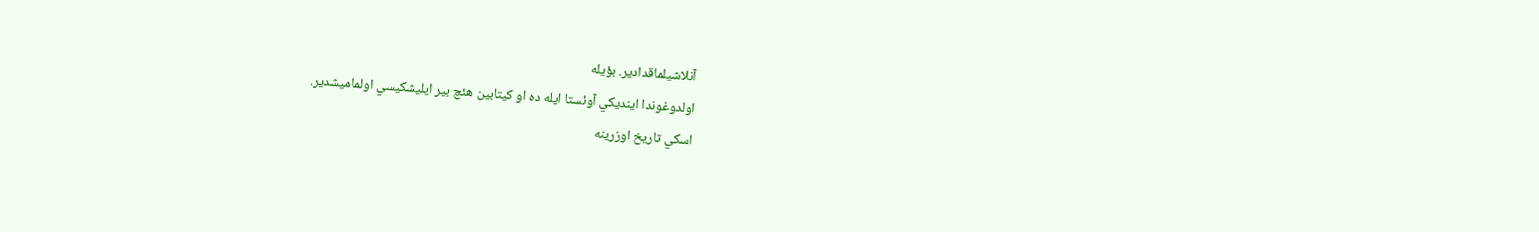آنلاشيلماقدادير. بؤيله
اولدوغوندا اينديکي آوئستا ايله ده او کيتابين هئچ بير ايليشکيسي اولماميشدير.
اسکي تاريخ اوزرينه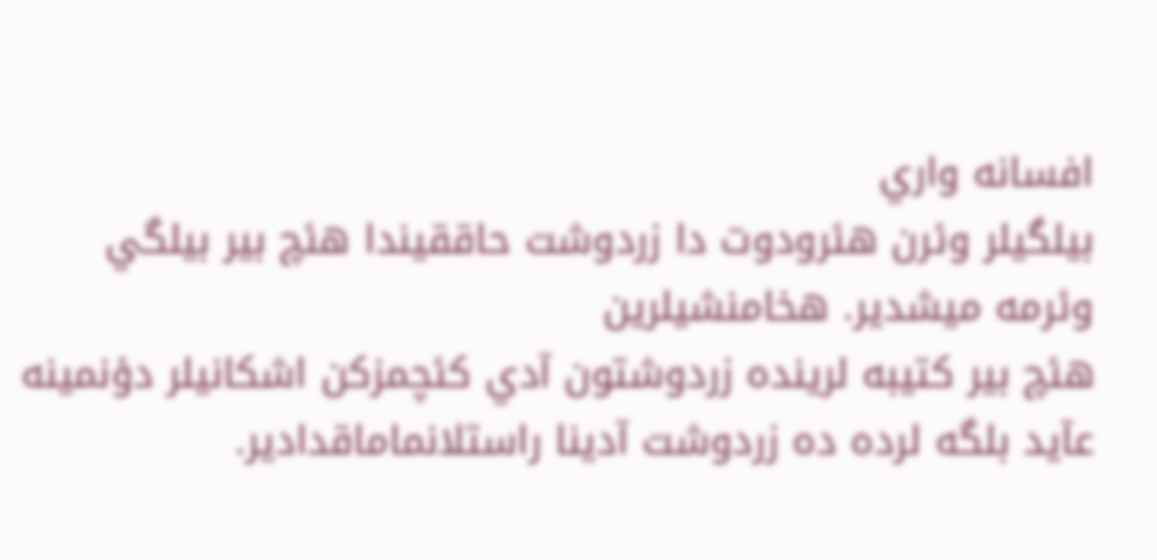افسانه واري
بيلگيلر وئرن هئرودوت دا زردوشت حاققيندا هئچ بير بيلگي وئرمه ميشدير. هخامنشيلرين
هئچ بير کتيبه لرينده زردوشتون آدي کئچمزکن اشکانيلر دؤنمينه عآيد بلگه لرده ده زردوشت آدينا راستلانماماقدادير.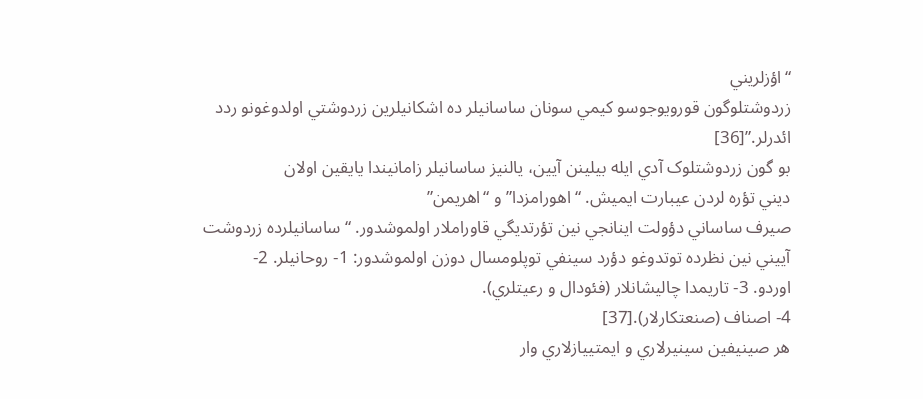“اؤزلريني
زردوشتلوگون قورويوجوسو کيمي سونان ساسانيلر ده اشکانيلرين زردوشتي اولدوغونو ردد
ائدرلر.”[36]
بو گون زردوشتلوک آدي ايله بيلينن آيين، يالنيز ساسانيلر زامانيندا يايقين اولان
ديني تؤره لردن عيبارت ايميش. “اهورامزدا” و “اهريمن”
صيرف ساساني دؤولت اينانجي نين تؤرتديگي قاوراملار اولموشدور. “ساسانيلرده زردوشت
آييني نين نظرده توتدوغو دؤرد سينفي توپلومسال دوزن اولموشدور: 1- روحانيلر. 2-
اوردو. 3- تاريمدا چاليشانلار (فئودال و رعيتلري).
4- اصناف (صنعتکارلار).[37]
هر صينيفين سينيرلاري و ايمتييازلاري وار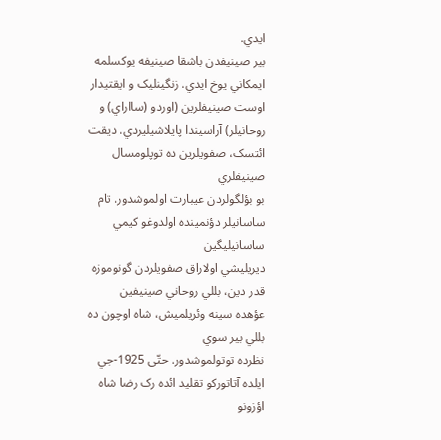ايدي.
بير صينيفدن باشقا صينيفه يوکسلمه ايمکاني يوخ ايدي. زنگينليک و ايقتيدار
اوست صينيفلرين (اوردو (سااراي) و روحانيلر) آراسيندا پايلاشيليردي. ديقت
ائتسک، صفويلرين ده توپلومسال صينيفلري
بو بؤلگولردن عيبارت اولموشدور. تام ساسانيلر دؤنمينده اولدوغو کيمي ساسانيليگين
ديريليشي اولاراق صفويلردن گونوموزه قدر دين، بللي روحاني صينيفين
عؤهده سينه وئريلميش، شاه اوچون ده بللي بير سوي
نظرده توتولموشدور. حتّی 1925-جي ايلده آتاتورکو تقليد ائده رک رضا شاه اؤزونو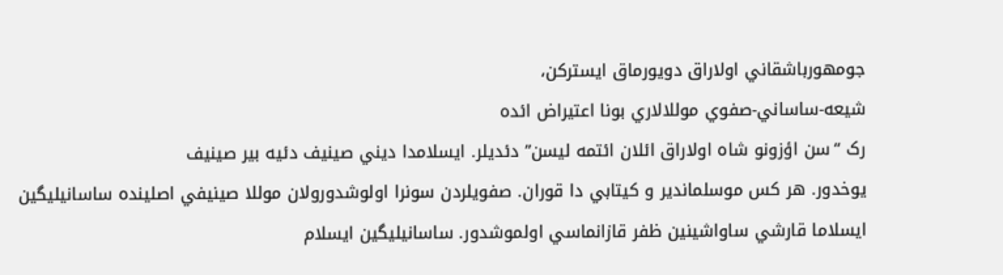جومهورباشقاني اولاراق دويورماق ايسترکن،
شيعه-ساساني-صفوي موللالاري بونا اعتيراض ائده
رک “سن اؤزونو شاه اولاراق ائلان ائتمه ليسن” دئديلر. ايسلامدا ديني صينيف دئيه بير صينيف
يوخدور. هر کس موسلماندير و کيتابي دا قوران. صفويلردن سونرا اولوشدورولان موللا صينيفي اصلینده ساسانیلیگین ايسلاما قارشي ساواشينین ظفر قازانماسي اولموشدور. ساسانيليگين ايسلام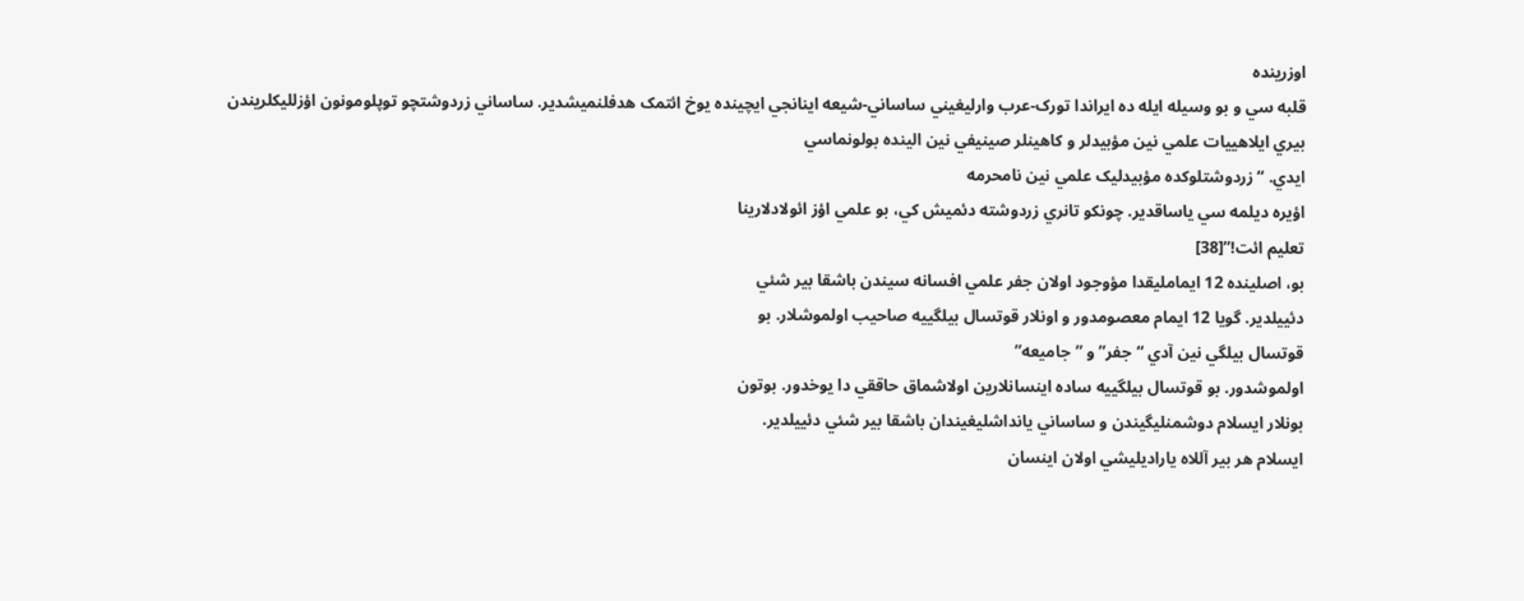اوزرينده
قلبه سي و بو وسيله ايله ده ايراندا تورک-عرب وارليغيني ساساني-شيعه اينانجي ايچينده يوخ ائتمک هدفلنميشدير. ساساني زردوشتچو توپلومونون اؤزلليکلريندن
بيري ايلاهييات علمي نين مؤبيدلر و کاهينلر صينيفي نين الينده بولونماسي
ايدي. “زردوشتلوکده مؤبيدليک علمي نين نامحرمه
اؤيره ديلمه سي ياساقدير. چونکو تانري زردوشته دئميش کي، بو علمي اؤز ائولادلارينا
تعليم ائت!”[38]
بو، اصلینده 12 ايمامليقدا مؤوجود اولان جفر علمي افسانه سيندن باشقا بير شئي
دئييلدير. گويا 12 ايمام معصومدور و اونلار قوتسال بيلگييه صاحيب اولموشلار. بو
قوتسال بيلگي نين آدي “جفر” و ”جاميعه”
اولموشدور. بو قوتسال بيلگييه ساده اينسانلارين اولاشماق حاققي دا يوخدور. بوتون
بونلار ايسلام دوشمنليگيندن و ساساني يانداشليغيندان باشقا بير شئي دئييلدير.
ايسلام هر بير آللاه ياراديليشي اولان اينسان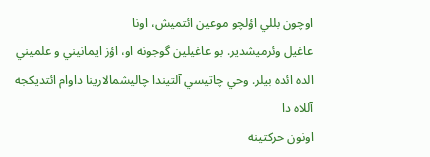اوچون بللي اؤلچو موعين ائتميش، اونا
عاغيل وئرميشدير. بو عاغيلين گوجونه او، اؤز ايمانيني و علميني الده ائده بيلر. وحي چاتيسي آلتيندا چاليشمالارينا داوام ائتديکجه آللاه دا
اونون حرکتينه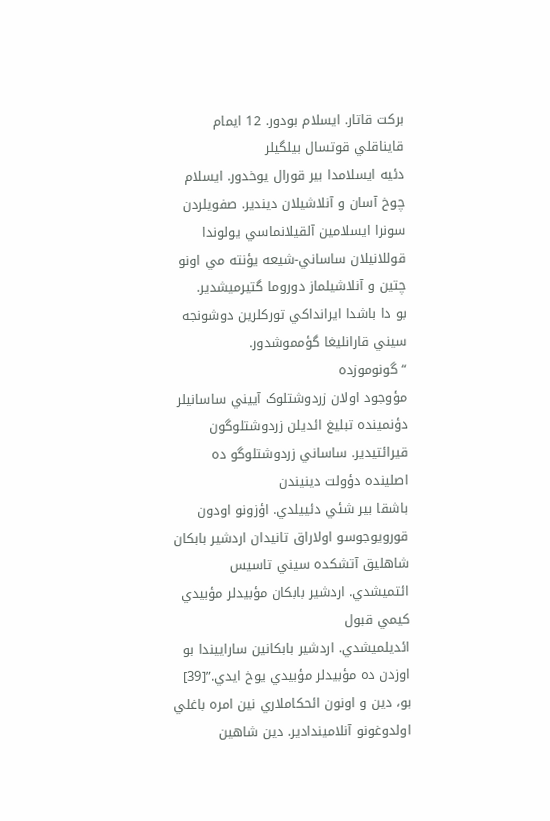برکت قاتار. ايسلام بودور. 12 ایمام قايناقلي قوتسال بيلگيلر
دئيه ايسلامدا بير قورال يوخدور. ايسلام چوخ آسان و آنلاشيلان ديندير. صفويلردن
سونرا ايسلامين آلقيلانماسي يولوندا قوللانيلان ساساني-شيعه يؤنته مي اونو چتين و آنلاشيلماز دوروما گتيرميشدير.
بو دا باشدا ايرانداکي تورکلرين دوشونجه سيني قارانليغا گؤمموشدور.
“گونوموزده
مؤوجود اولان زردوشتلوک آييني ساسانيلر دؤنمينده تبليغ ائديلن زردوشتلوگون قيرائتيدير. ساساني زردوشتلوگو ده اصلینده دؤولت دينيندن
باشقا بير شئي دئييلدي. اؤزونو اودون قورويوجوسو اولاراق تانيدان اردشير بابکان شاهليق آتشکده سيني تاسيس ائتميشدي. اردشير بابکان مؤبيدلر مؤبيدي کيمي قبول
ائديلميشدي. اردشير بابکانين ساراييندا بو اوزدن ده مؤبيدلر مؤبيدي يوخ ايدي.”[39]
بو، دين و اونون ائحکاملاري نين امره باغلي
اولدوغونو آنلاميندادير. دين شاهين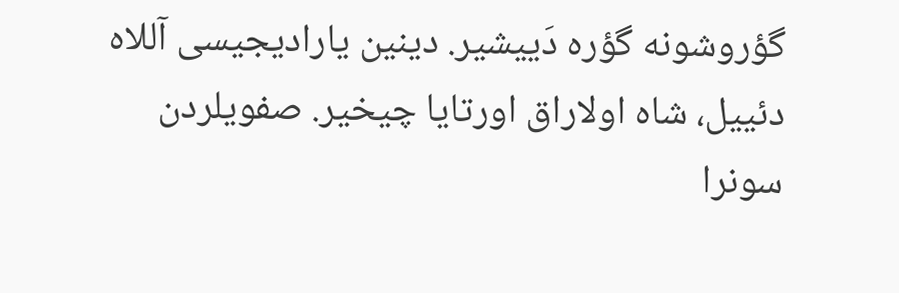گؤروشونه گؤره دَييشير. دينين ياراديجيسی آللاه دئييل، شاه اولاراق اورتايا چيخير. صفويلردن
سونرا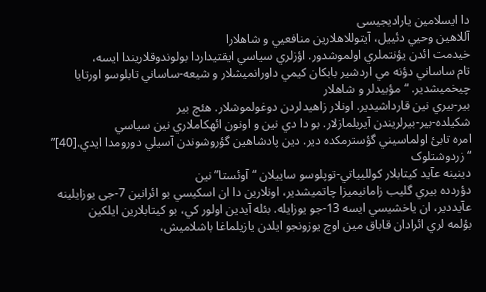دا ايسلامين ياراديجيسی
آللاهين وحيي دئييل، آيتوللاهلارين منافعيي و شاهلارا
خيدمت ائدن يؤنتملري اولموشدور. اؤزلري سياسي ايقتيداردا بولوندوقلاريندا ايسه،
تام ساساني دؤنه مي اردشير بابکان کيمي داورانميشلار و شيعه-ساساني تابلوسو اورتايا چيخميشدير. “مؤبيدلر و شاهلار
بير-بيري نين قارداشيدير. اونلار زاهيدلردن دوغولموشلار. هئچ بير
شکيلده-بير-بيرلريندن آيريلمازلار. بو دا دي نين و اونون ائهکاملاري نين سياسي
امره تابئ اولماسيني گؤسترمکده دير. دين پادشاهين گؤروشوندن آسيلي دورومدا ايدي.[40]”
“زردوشتلوک
دينينه عآيد کيتابلار کولليياتي-توپلوسو ساييلان “آوئستا”نين
دؤردده بيري گليب زامانيميزا چاتميشدير، اونلارين دا ان اسکيسي بو ائرانين 7-جی يوزايلينه عآيددير، ان ياخشيسي ايسه 13-جو يوزايله. بئله آيدين اولور کي، بو کيتابلارين ايلکين
بؤلمه لري ائرادان قاباق مين اوچ يوزونجو ايلدن يازيلماغا باشلاميش،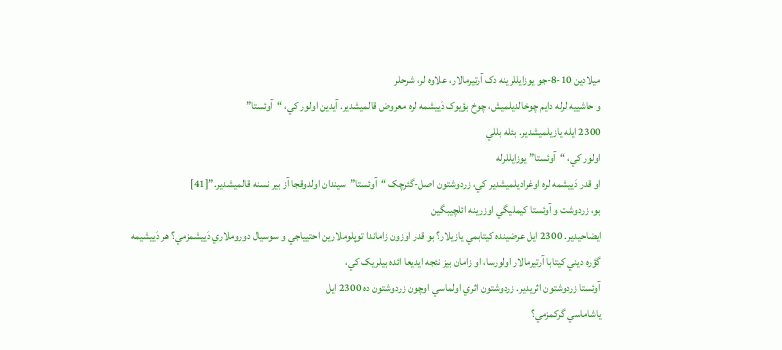ميلادين 10-8-جو يوزايللرينه دک آرتيرمالار، علاوه لر، شرحلر
و حاشييه لرله دايم چوخالديلميش، چوخ بؤيوک دَييشمه لره معروض قالميشدير. آيدين اولور کي، “آوئستا”
2300 ايله يازيلميشدير. بئله بللي
اولور کي، “آوئستا” يوزايللرله
او قدر دَييشمه لره اوغراديلميشدير کي، زردوشتون اصل-گئرچک “آوئستا”سيندان اولدوقجا آز بير نسنه قالميشدير.”[41]
بو، زردوشت و آوئستا کيمليگي اوزرينه ائلچيبگين
ايضاحيدير. 2300 ايل عرضينده کيتابمي يازيلار؟ بو قدر اوزون زاماندا توپلوملارين احتيياجي و سوسيال دوروملاري دَييشمزمي؟ هر دَييشيمه
گؤره ديني کيتابا آرتيرمالار اولورسا، او زامان بيز نئجه ايديعا ائده بيلريک کي،
آوئستا زردوشتون اثريدير. زردوشتون اثري اولماسي اوچون زردوشتون ده 2300 ايل
ياشاماسي گرکمزمي؟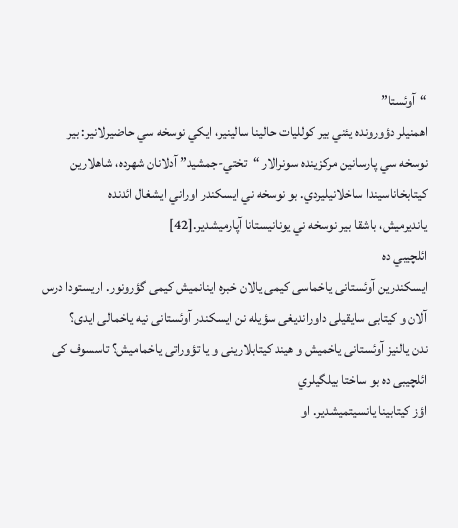“آوئستا”
اهمنيلر دؤورونده يئني بير کولليات حالينا سالينير، ايکي نوسخه سي حاضيرلانير: بير
نوسخه سي پارسانين مرکزينده سونرالار “تختي-جمشيد” آدلانان شهرده، شاهلارين
کيتابخاناسيندا ساخلانيليردي. بو نوسخه ني ايسکندر اوراني ايشغال ائدنده
يانديرميش، باشقا بير نوسخه ني يونانيستانا آپارميشدير.[42]
ائلچيبي ده
ایسکندرین آوئستانی یاخماسی کیمی یالان خبره اینانمیش کیمی گؤرونور. اریستودا درس
آلان و کیتابی سایقیلی داوراندیغی سؤیله نن ایسکندر آوئستانی نیه یاخمالی ایدی؟
ندن یالنیز آوئستانی یاخمیش و هیند کیتابلارینی و یا تؤوراتی یاخمامیش؟ تاسسوف کی
ائلچیبی ده بو ساختا بيلگيلري
اؤز کيتابينا يانسيتميشدير. او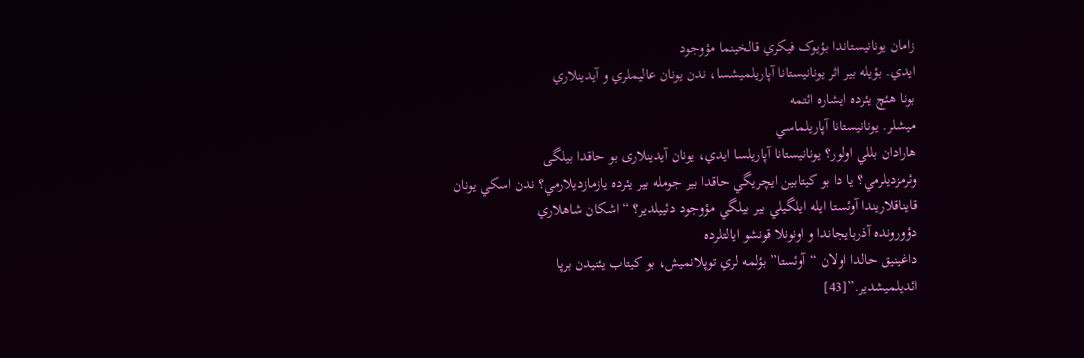زامان يونانيستاندا بؤيوک فيکري قالخينما مؤوجود
ايدي. بؤيله بير اثر يونانيستانا آپاريلميشسا، ندن يونان عاليملري و آيدينلاري
بونا هئچ يئرده ايشاره ائتمه
ميشلر. يونانيستانا آپاريلماسي
هارادان بللي اولور؟ يونانيستانا آپاريلسا ايدي، یونان آیدینلاری بو حاقدا بيلگی
وئرمزديلرمي؟ يا دا بو کيتابين ايچريگي حاقدا بير جومله بير يئرده يازمازديلارمي؟ ندن اسکي يونان
قايناقلاريندا آوئستا ايله ايلگيلي بير بيلگي مؤوجود دئييلدير؟ “اشکان شاهلاري
دؤورونده آذربايجاندا و اونونلا قونشو ايالتلرده
داغينيق حالدا اولان “آوئستا” بؤلمه لري توپلانميش، بو کيتاب يئنيدن برپا
ائديلميشدير.”[43]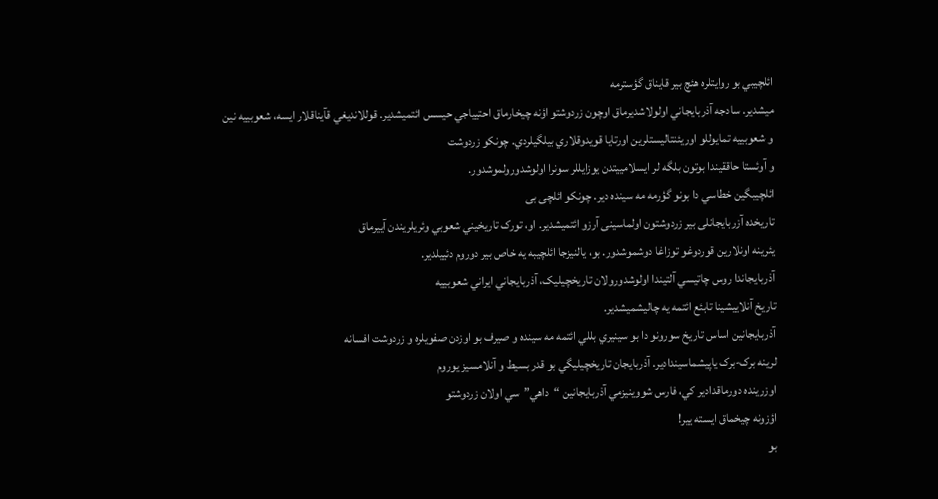ائلچيبي بو روايتلره هئچ بیر قايناق گؤسترمه
ميشدير. سادجه آذربايجاني اولولاشديرماق اوچون زردوشتو اؤنه چيخارماق احتيياجي حيسس ائتميشدير. قوللانديغي قآيناقلار ايسه، شعوبييه نين
و شعوبييه تمايوللو اوريئنتاليستلرين اورتايا قويدوقلاري بيلگيلردي. چونکو زردوشت
و آوئستا حاققيندا بوتون بلگه لر ايسلامييتدن يوزايللر سونرا اولوشدورولموشدور.
ائلچيبگين خطاسي دا بونو گؤرمه مه سینده دیر. چونکو ائلچی بی
تاریخده آزربایجانلی بیر زردوشتون اولماسینی آرزو ائتمیشدیر. او، تورک تاريخيني شعوبي وئريلريندن آييرماق
يئرينه اونلارين قوردوغو توزاغا دوشموشدور. بو، يالنيزجا ائلچيبه يه خاص بير دوروم دئييلدير.
آذربايجاندا روس چاتيسي آلتيندا اولوشدورولان تاريخچيليک، آذربايجاني ايراني شعوبييه
تاريخ آنلاييشينا تابئع ائتمه يه چاليشميشدير.
آذربايجانين اساس تاريخ سورونو دا بو سينيري بللي ائتمه مه سينده و صيرف بو اوزدن صفويلره و زردوشت افسانه
لرينه برک-برک ياپيشماسيندادير. آذربايجان تاريخچيليگي بو قدر بسيط و آنلامسيز يوروم
اوزرينده دورماقدادير کي، فارس شووينيزمي آذربايجانين “داهي”سي اولان زردوشتو
اؤزونه چيخماق ايسته يير!
بو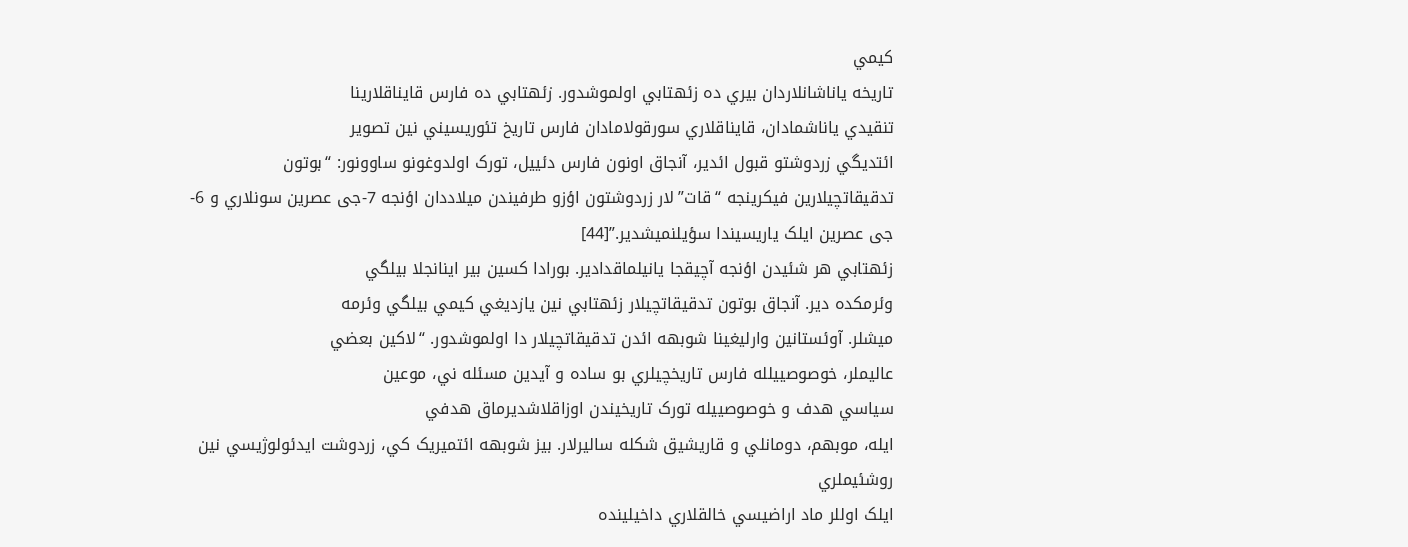کيمي
تاريخه ياناشانلاردان بيري ده زئهتابي اولموشدور. زئهتابي ده فارس قايناقلارينا
تنقيدي ياناشمادان، قايناقلاري سورقولامادان فارس تاريخ تئوريسيني نين تصوير
ائتديگي زردوشتو قبول ائدير، آنجاق اونون فارس دئييل، تورک اولدوغونو ساوونور: “بوتون
تدقيقاتچيلارين فيکرينجه “قات”لار زردوشتون اؤزو طرفيندن ميلاددان اؤنجه 7-جی عصرين سونلاري و 6-جی عصرين ايلک ياريسيندا سؤيلنميشدير.”[44]
زئهتابي هر شئيدن اؤنجه آچيقجا يانيلماقدادير. بورادا کسين بير اينانجلا بيلگي
وئرمکده دير. آنجاق بوتون تدقيقاتچيلار زئهتابي نين يازديغي کيمي بيلگي وئرمه
ميشلر. آوئستانين وارليغينا شوبهه ائدن تدقيقاتچيلار دا اولموشدور. “لاکين بعضي
عاليملر، خوصوصييلله فارس تاريخچيلري بو ساده و آيدين مسئله ني، موعين
سياسي هدف و خوصوصييله تورک تاريخيندن اوزاقلاشديرماق هدفي
ايله، موبهم، دومانلي و قاريشيق شکله ساليرلار. بيز شوبهه ائتميريک کي، زردوشت ايدئولوژيسي نين روشئيملري
ايلک اوللر ماد اراضيسي خالقلاري داخيلينده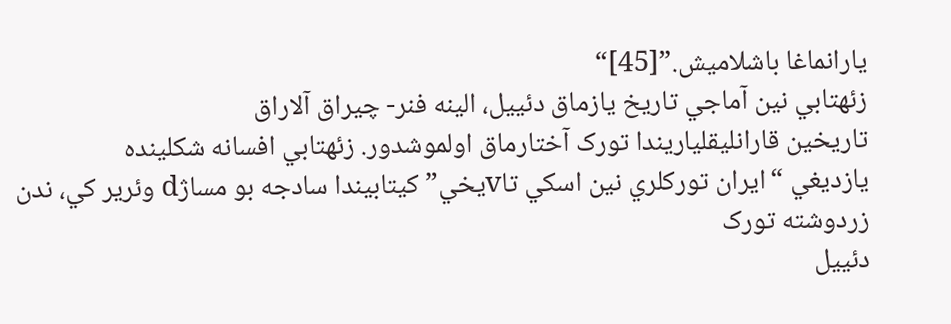يارانماغا باشلاميش.”[45]“
زئهتابي نين آماجي تاريخ يازماق دئييل، الينه فنر- چيراق آلاراق
تاريخين قارانليقلياريندا تورک آختارماق اولموشدور. زئهتابي افسانه شکلينده
يازديغي “ايران تورکلري نين اسکي تاvيخي” کيتابيندا سادجه بو مساژd وئرير کي، ندن زردوشته تورک
دئییل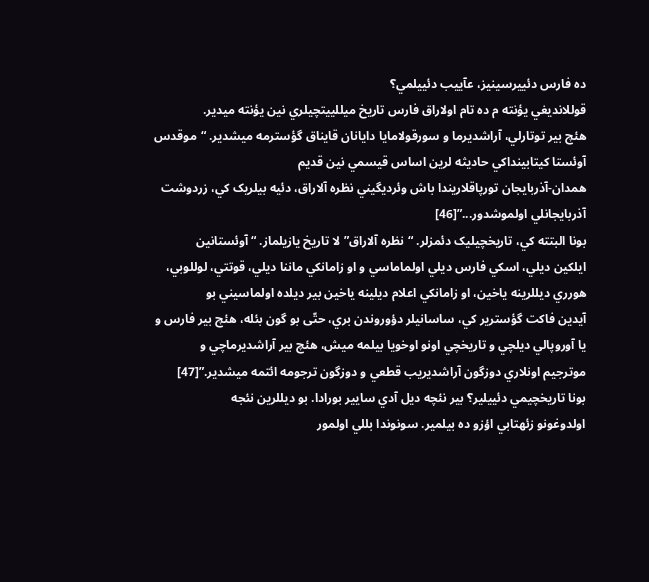ده فارس دئييرسينيز، عآييب دئييلمي؟
قوللانديغي يؤنته م ده تام اولاراق فارس تاريخ ميللييتچيلري نين يؤنته ميدير.
هئچ بير توتارلي، آراشديرما و سورقولامايا دايانان قايناق گؤسترمه ميشدير. “موقدس
آوئستا کيتابينداکي حاديثه لرين اساس قيسمي نين قديم
همدان-آذربايجان تورپاقلاريندا باش وئرديگيني نظره آلاراق، دئيه بيلريک کي، زردوشت
آذربايجانلي اولموشدور...”[46]
بونا البتته کي، تاريخچيليک دئمزلر. “نظره آلاراق”لا تاريخ يازيلماز. “آوئستانين
ايلکين ديلي، اسکي فارس ديلي اولماماسي و او زامانکي ماننا ديلي، قوتتي، لوللوبي،
هورري ديللرينه ياخين، او زامانکي اعلام ديلينه ياخين بير ديلده اولماسيني بو
آيدين فاکت گؤسترير کي، ساسانيلر دؤوروندن بري، حتّی بو گون بئله، هئچ بير فارس و
يا آوروپالي ديلچي و تاريخچي اونو اوخويا بيلمه ميش، هئچ بير آراشديرماچي و
موترجيم اونلاري دوزگون آراشديريب قطعي و دوزگون ترجومه ائتمه ميشدير.”[47]
بونا تاريخچيمي دئييلير؟ بير نئچه ديل آدي سايير بورادا. بو ديللرين نئجه
اولدوغونو زئهتابي اؤزو ده بيلمير. سونوندا بللي اولمور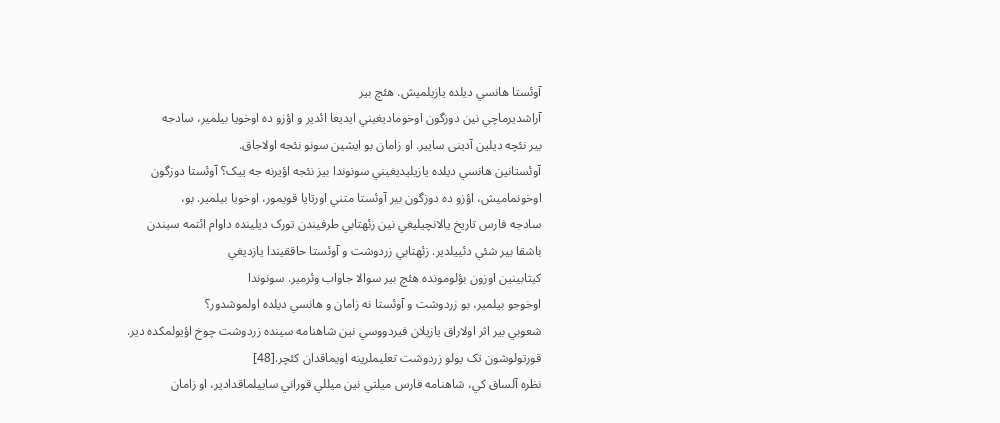آوئستا هانسي ديلده يازيلميش. هئچ بير
آراشديرماچي نين دوزگون اوخوماديغيني ايديعا ائدير و اؤزو ده اوخويا بيلمير، سادجه
بير نئچه ديلین آدینی سايير. او زامان بو ايشين سونو نئجه اولاجاق.
آوئستانين هانسي ديلده يازيليديغيني سونوندا بيز نئجه اؤيرنه جه یيک؟ آوئستا دوزگون
اوخونماميش، اؤزو ده دوزگون بير آوئستا متني اورتايا قويمور، اوخويا بيلمير. بو،
سادجه فارس تاريخ يالانچيليغي نين زئهتابي طرفيندن تورک ديلينده داوام ائتمه سيندن
باشقا بير شئي دئييلدير. زئهتابي زردوشت و آوئستا حاققيندا يازديغي
کيتابينین اوزون بؤلومونده هئچ بير سوالا جاواب وئرمير. سونوندا
اوخوجو بيلمير، بو زردوشت و آوئستا نه زامان و هانسي ديلده اولموشدور؟
شعوبي بير اثر اولاراق يازيلان فيردووسي نين شاهنامه سينده زردوشت چوخ اؤيولمکده دير. قورتولوشون تک يولو زردوشت تعلیملرينه اويماقدان کئچر.[48]
نظره آلساق کي، شاهنامه فارس ميلتي نين ميللي قوراني ساييلماقدادير، او زامان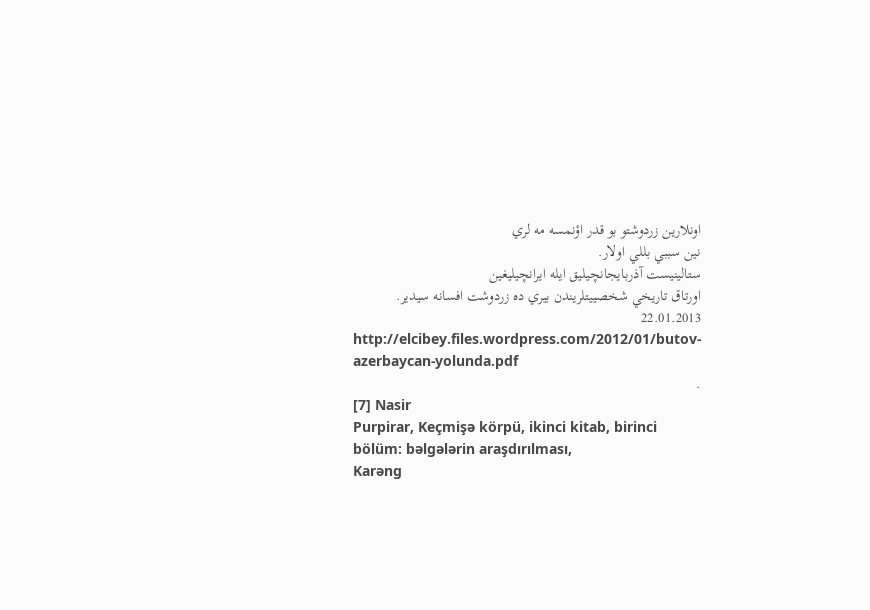اونلارين زردوشتو بو قدر اؤنمسه مه لري
نين سببي بللي اولار.
ستالينيست آذربايجانچيليق ايله ايرانچيليغين
اورتاق تاريخي شخصييتلريندن بيري ده زردوشت افسانه سيدير.
22.01.2013
http://elcibey.files.wordpress.com/2012/01/butov-azerbaycan-yolunda.pdf
.
[7] Nasir
Purpirar, Keçmişə körpü, ikinci kitab, birinci bölüm: bəlgələrin araşdırılması,
Karəng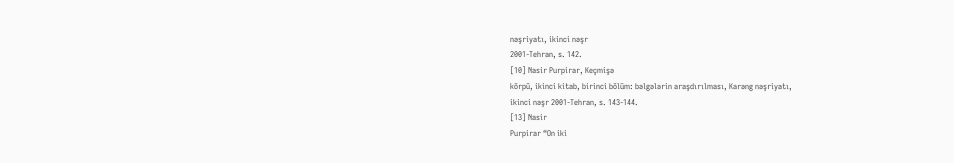nəşriyatı, ikinci nəşr
2001-Tehran, s. 142.
[10] Nasir Purpirar, Keçmişə
körpü, ikinci kitab, birinci bölüm: bəlgələrin araşdırılması, Karəng nəşriyatı,
ikinci nəşr 2001-Tehran, s. 143-144.
[13] Nasir
Purpirar “On iki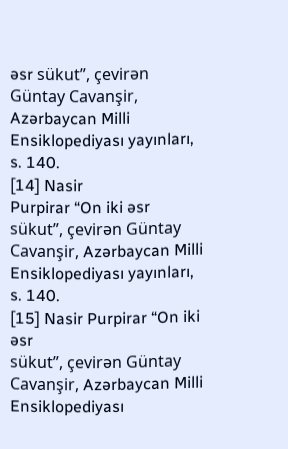əsr sükut”, çevirən Güntay Cavanşir, Azərbaycan Milli
Ensiklopediyası yayınları, s. 140.
[14] Nasir
Purpirar “On iki əsr sükut”, çevirən Güntay Cavanşir, Azərbaycan Milli
Ensiklopediyası yayınları, s. 140.
[15] Nasir Purpirar “On iki əsr
sükut”, çevirən Güntay Cavanşir, Azərbaycan Milli Ensiklopediyası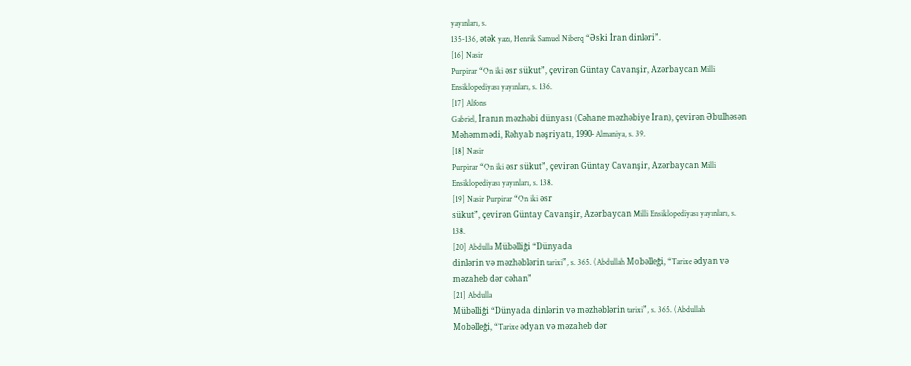yayınları, s.
135-136, ətək yazı, Henrik Samuel Niberq “Əski İran dinləri”.
[16] Nasir
Purpirar “On iki əsr sükut”, çevirən Güntay Cavanşir, Azərbaycan Milli
Ensiklopediyası yayınları, s. 136.
[17] Alfons
Gabriel, İranın məzhəbi dünyası (Cəhane məzhəbiye İran), çevirən Əbulhəsən
Məhəmmədi, Rəhyab nəşriyatı, 1990- Almaniya, s. 39.
[18] Nasir
Purpirar “On iki əsr sükut”, çevirən Güntay Cavanşir, Azərbaycan Milli
Ensiklopediyası yayınları, s. 138.
[19] Nasir Purpirar “On iki əsr
sükut”, çevirən Güntay Cavanşir, Azərbaycan Milli Ensiklopediyası yayınları, s.
138.
[20] Abdulla Mübəlliği “Dünyada
dinlərin və məzhəblərin tarixi”, s. 365. (Abdullah Mobəlleği, “Tarixe ədyan və
məzaheb dər cəhan”
[21] Abdulla
Mübəlliği “Dünyada dinlərin və məzhəblərin tarixi”, s. 365. (Abdullah
Mobəlleği, “Tarixe ədyan və məzaheb dər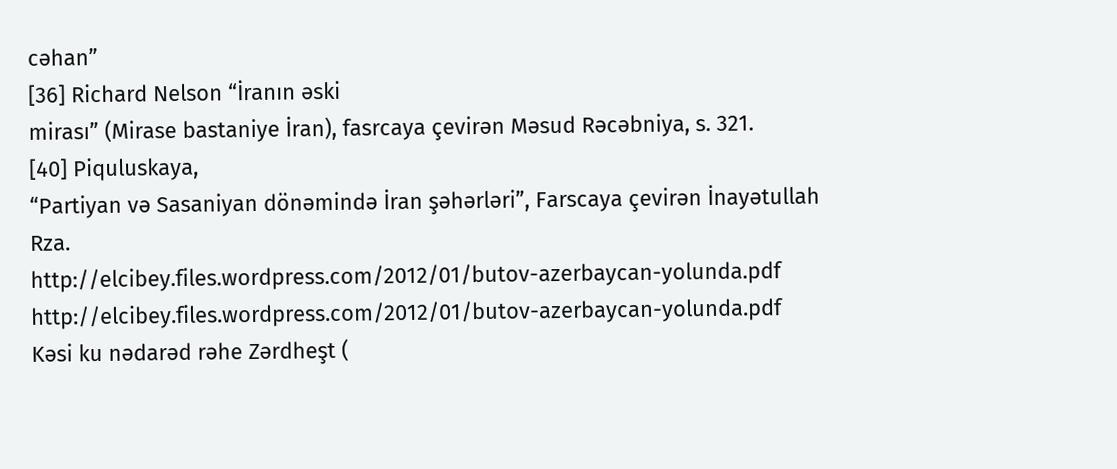cəhan”
[36] Richard Nelson “İranın əski
mirası” (Mirase bastaniye İran), fasrcaya çevirən Məsud Rəcəbniya, s. 321.
[40] Piquluskaya,
“Partiyan və Sasaniyan dönəmində İran şəhərləri”, Farscaya çevirən İnayətullah
Rza.
http://elcibey.files.wordpress.com/2012/01/butov-azerbaycan-yolunda.pdf
http://elcibey.files.wordpress.com/2012/01/butov-azerbaycan-yolunda.pdf
Kəsi ku nədarəd rəhe Zərdheşt (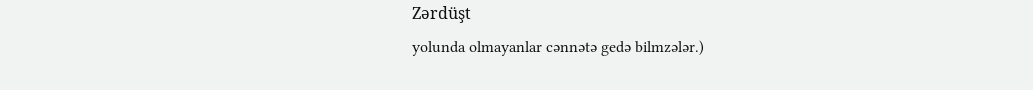Zərdüşt
yolunda olmayanlar cənnətə gedə bilmzələr.)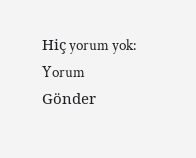Hiç yorum yok:
Yorum Gönder